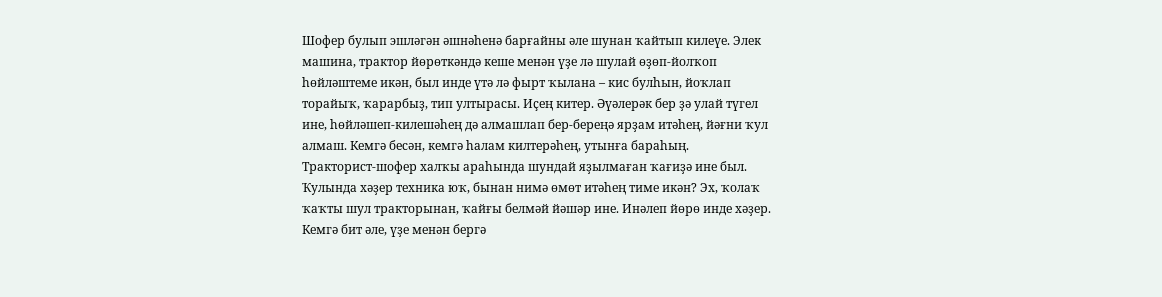Шофер булып эшләгән әшнәһенә барғайны әле шунан ҡайтып килеүе. Элек машина, трактор йөрөткәндә кеше менән үҙе лә шулай өҙөп-йолҡоп һөйләштеме икән, был инде үтә лә фырт ҡылана – кис булһын, йоҡлап торайыҡ, ҡарарбыҙ, тип ултырасы. Иҫең китер. Әүәлерәк бер ҙә улай түгел ине, һөйләшеп-килешәһең дә алмашлап бер-береңә ярҙам итәһең, йәғни ҡул алмаш. Кемгә бесән, кемгә һалам килтерәһең, утынға бараһың.
Тракторист-шофер халҡы араһында шундай яҙылмаған ҡағиҙә ине был. Ҡулында хәҙер техника юҡ, бынан нимә өмөт итәһең тиме икән? Эх, ҡолаҡ ҡаҡты шул тракторынан, ҡайғы белмәй йәшәр ине. Инәлеп йөрө инде хәҙер. Кемгә бит әле, үҙе менән бергә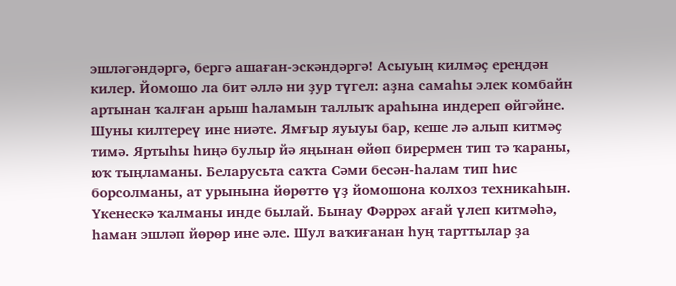эшләгәндәргә, бергә ашаған-эскәндәргә! Асыуың килмәҫ ереңдән килер. Йомошо ла бит әллә ни ҙур түгел: аҙна самаһы элек комбайн артынан ҡалған арыш һаламын таллыҡ араһына индереп өйгәйне. Шуны килтереү ине ниәте. Ямғыр яуыуы бар, кеше лә алып китмәҫ тимә. Яртыһы һиңә булыр йә яңынан өйөп бирермен тип тә ҡараны, юҡ тыңламаны. Беларусьта саҡта Сәми бесән-һалам тип һис борсолманы, ат урынына йөрөттө үҙ йомошона колхоз техникаһын. Үкенескә ҡалманы инде былай. Бынау Фәррәх ағай үлеп китмәһә, һаман эшләп йөрөр ине әле. Шул ваҡиғанан һуң тарттылар ҙа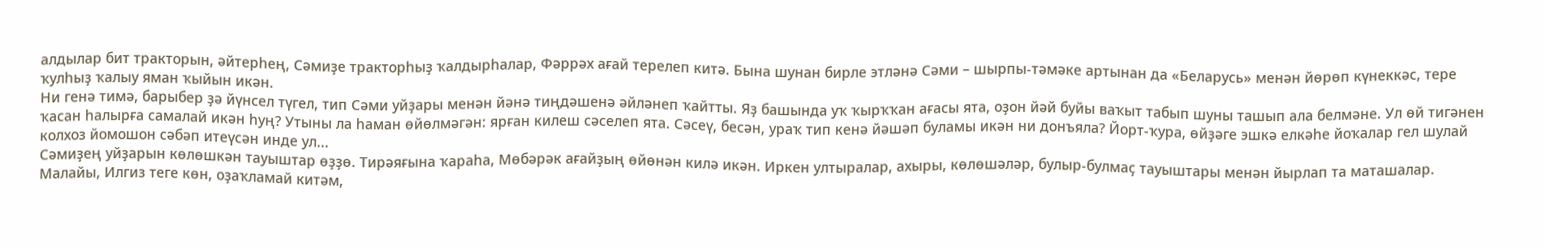алдылар бит тракторын, әйтерһең, Сәмиҙе тракторһыҙ ҡалдырһалар, Фәррәх ағай терелеп китә. Бына шунан бирле этләнә Сәми – шырпы-тәмәке артынан да «Беларусь» менән йөрөп күнеккәс, тере ҡулһыҙ ҡалыу яман ҡыйын икән.
Ни генә тимә, барыбер ҙә йүнсел түгел, тип Сәми уйҙары менән йәнә тиңдәшенә әйләнеп ҡайтты. Яҙ башында уҡ ҡырҡҡан ағасы ята, оҙон йәй буйы ваҡыт табып шуны ташып ала белмәне. Ул өй тигәнен ҡасан һалырға самалай икән һуң? Утыны ла һаман өйөлмәгән: ярған килеш сәселеп ята. Сәсеү, бесән, ураҡ тип кенә йәшәп буламы икән ни донъяла? Йорт-ҡура, өйҙәге эшкә елкәһе йоҡалар гел шулай колхоз йомошон сәбәп итеүсән инде ул...
Сәмиҙең уйҙарын көлөшкән тауыштар өҙҙө. Тирәяғына ҡараһа, Мөбәрәк ағайҙың өйөнән килә икән. Иркен ултыралар, ахыры, көлөшәләр, булыр-булмаҫ тауыштары менән йырлап та маташалар.
Малайы, Илгиз теге көн, оҙаҡламай китәм,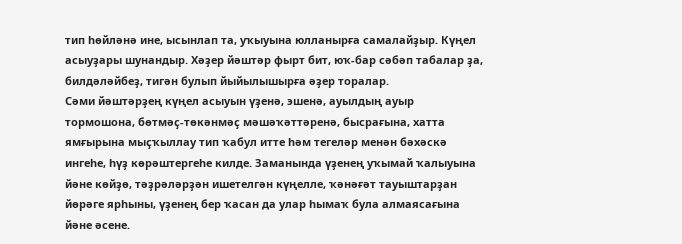тип һөйләнә ине, ысынлап та, уҡыуына юлланырға самалайҙыр. Күңел асыуҙары шунандыр. Хәҙер йәштәр фырт бит, юҡ-бар сәбәп табалар ҙа, билдәләйбеҙ, тигән булып йыйылышырға әҙер торалар.
Сәми йәштәрҙең күңел асыуын үҙенә, эшенә, ауылдың ауыр тормошона, бөтмәҫ-төкәнмәҫ мәшәҡәттәренә, бысрағына, хатта ямғырына мыҫҡыллау тип ҡабул итте һәм тегеләр менән бәхәскә ингеһе, һүҙ көрәштергеһе килде. Заманында үҙенең уҡымай ҡалыуына йәне көйҙө, тәҙрәләрҙән ишетелгән күңелле, ҡәнәғәт тауыштарҙан йөрәге ярһыны, үҙенең бер ҡасан да улар һымаҡ була алмаясағына йәне әсене.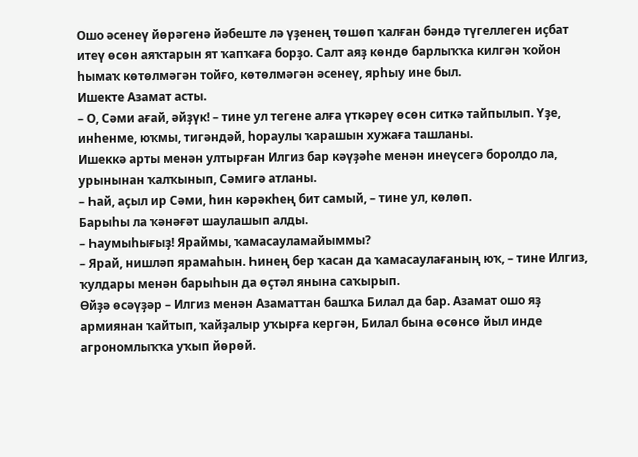Ошо әсенеү йөрәгенә йәбеште лә үҙенең төшөп ҡалған бәндә түгеллеген иҫбат итеү өсөн аяҡтарын ят ҡапҡаға борҙо. Салт аяҙ көндө барлыҡҡа килгән ҡойон һымаҡ көтөлмәгән тойғо, көтөлмәгән әсенеү, ярһыу ине был.
Ишекте Азамат асты.
– О, Сәми ағай, әйҙүк! – тине ул тегене алға үткәреү өсөн ситкә тайпылып. Үҙе, инһенме, юҡмы, тигәндәй, һораулы ҡарашын хужаға ташланы.
Ишеккә арты менән ултырған Илгиз бар кәүҙәһе менән инеүсегә боролдо ла, урынынан ҡалҡынып, Сәмигә атланы.
– Һай, аҫыл ир Сәми, һин кәрәкһең бит самый, – тине ул, көлөп.
Барыһы ла ҡәнәғәт шаулашып алды.
– Һаумыһығыҙ! Яраймы, ҡамасауламайыммы?
– Ярай, нишләп ярамаһын. Һинең бер ҡасан да ҡамасаулағаның юҡ, – тине Илгиз, ҡулдары менән барыһын да өҫтәл янына саҡырып.
Өйҙә өсәүҙәр – Илгиз менән Азаматтан башҡа Билал да бар. Азамат ошо яҙ армиянан ҡайтып, ҡайҙалыр уҡырға кергән, Билал бына өсөнсө йыл инде агрономлыҡҡа уҡып йөрөй.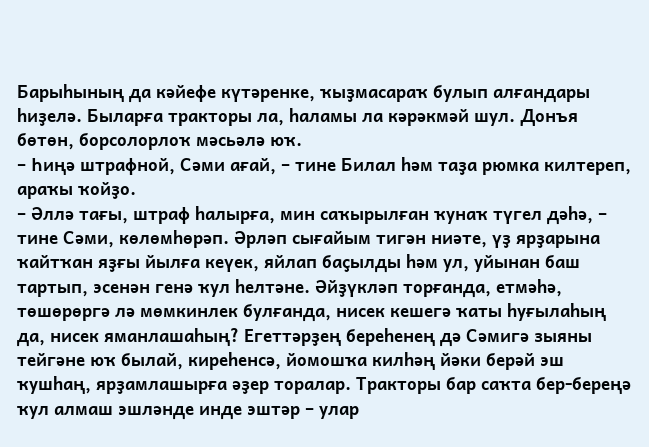Барыһының да кәйефе күтәренке, ҡыҙмасараҡ булып алғандары һиҙелә. Быларға тракторы ла, һаламы ла кәрәкмәй шул. Донъя бөтөн, борсолорлоҡ мәсьәлә юҡ.
– Һиңә штрафной, Сәми ағай, – тине Билал һәм таҙа рюмка килтереп, араҡы ҡойҙо.
– Әллә тағы, штраф һалырға, мин саҡырылған ҡунаҡ түгел дәһә, – тине Сәми, көлөмһөрәп. Әрләп сығайым тигән ниәте, үҙ ярҙарына ҡайтҡан яҙғы йылға кеүек, яйлап баҫылды һәм ул, уйынан баш тартып, эсенән генә ҡул һелтәне. Әйҙүкләп торғанда, етмәһә, төшөрөргә лә мөмкинлек булғанда, нисек кешегә ҡаты һуғылаһың да, нисек яманлашаһың? Егеттәрҙең береһенең дә Сәмигә зыяны тейгәне юҡ былай, киреһенсә, йомошҡа килһәң йәки берәй эш ҡушһаң, ярҙамлашырға әҙер торалар. Тракторы бар саҡта бер-береңә ҡул алмаш эшләнде инде эштәр – улар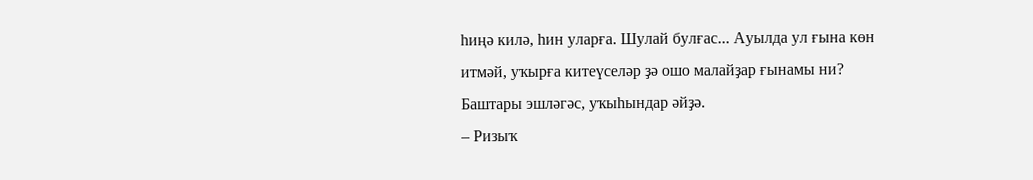һиңә килә, һин уларға. Шулай булғас... Ауылда ул ғына көн итмәй, уҡырға китеүселәр ҙә ошо малайҙар ғынамы ни? Баштары эшләгәс, уҡыһындар әйҙә.
– Ризыҡ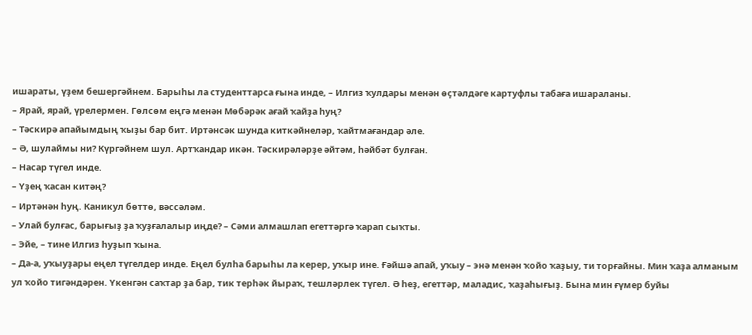ишараты, үҙем бешергәйнем. Барыһы ла студенттарса ғына инде, – Илгиз ҡулдары менән өҫтәлдәге картуфлы табаға ишараланы.
– Ярай, ярай, үрелермен. Гөлсөм еңгә менән Мөбәрәк ағай ҡайҙа һуң?
– Тәскирә апайымдың ҡыҙы бар бит. Иртәнсәк шунда киткәйнеләр, ҡайтмағандар әле.
– Ә, шулаймы ни? Күргәйнем шул. Артҡандар икән. Тәскирәләрҙе әйтәм, һәйбәт булған.
– Насар түгел инде.
– Үҙең ҡасан китәң?
– Иртәнән һуң. Каникул бөттө, вәссәләм.
– Улай булғас, барығыҙ ҙа ҡуҙғалалыр иңде? – Сәми алмашлап егеттәргә ҡарап сыҡты.
– Эйе, – тине Илгиз һуҙып ҡына.
– Да-а, уҡыуҙары еңел түгелдер инде. Еңел булһа барыһы ла керер, уҡыр ине. Ғәйшә апай, уҡыу – энә менән ҡойо ҡаҙыу, ти торғайны. Мин ҡаҙа алманым ул ҡойо тигәндәрен. Үкенгән саҡтар ҙа бар, тик терһәк йыраҡ, тешләрлек түгел. Ә һеҙ, егеттәр, маладис, ҡаҙаһығыҙ. Бына мин ғүмер буйы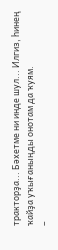тракторҙа... Бәхетме ни инде шул... Илгиз, һинең ҡайҙа уҡығаныңды онотам да ҡуям.
–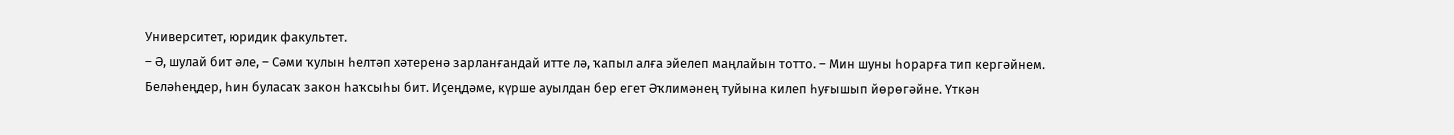Университет, юридик факультет.
– Ә, шулай бит әле, – Сәми ҡулын һелтәп хәтеренә зарланғандай итте лә, ҡапыл алға эйелеп маңлайын тотто. – Мин шуны һорарға тип кергәйнем. Беләһеңдер, һин буласаҡ закон һаҡсыһы бит. Иҫеңдәме, күрше ауылдан бер егет Әҡлимәнең туйына килеп һуғышып йөрөгәйне. Үткән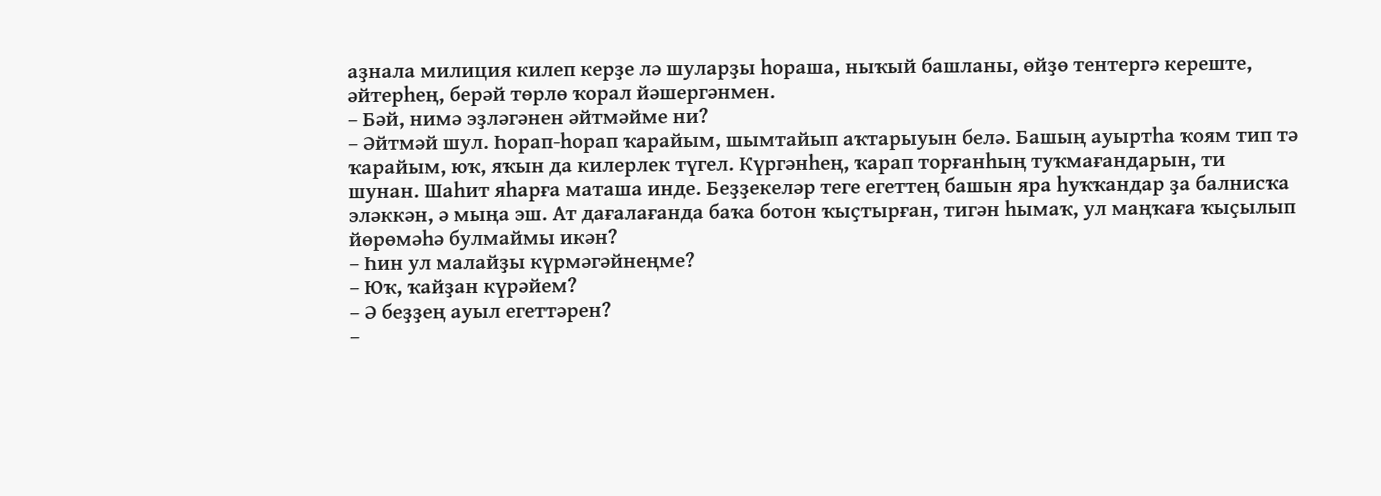аҙнала милиция килеп керҙе лә шуларҙы һораша, ныҡый башланы, өйҙө тентергә кереште, әйтерһең, берәй төрлө ҡорал йәшергәнмен.
– Бәй, нимә эҙләгәнен әйтмәйме ни?
– Әйтмәй шул. Һорап-һорап ҡарайым, шымтайып аҡтарыуын белә. Башың ауыртһа ҡоям тип тә ҡарайым, юҡ, яҡын да килерлек түгел. Күргәнһең, ҡарап торғанһың туҡмағандарын, ти шунан. Шаһит яһарға маташа инде. Беҙҙекеләр теге егеттең башын яра һуҡҡандар ҙа балнисҡа эләккән, ә мыңа эш. Ат дағалағанда баҡа ботон ҡыҫтырған, тигән һымаҡ, ул маңҡаға ҡыҫылып йөрөмәһә булмаймы икән?
– Һин ул малайҙы күрмәгәйнеңме?
– Юҡ, ҡайҙан күрәйем?
– Ә беҙҙең ауыл егеттәрен?
–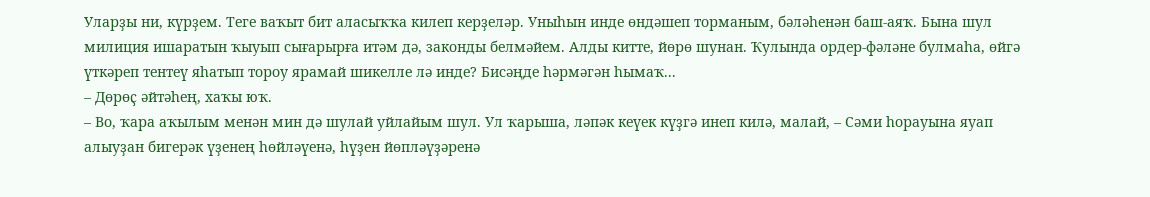Уларҙы ни, күрҙем. Теге ваҡыт бит аласыҡҡа килеп керҙеләр. Уныһын инде өндәшеп торманым, бәләһенән баш-аяҡ. Бына шул милиция ишаратын ҡыуып сығарырға итәм дә, законды белмәйем. Алды китте, йөрө шунан. Ҡулында ордер-фәләне булмаһа, өйгә үткәреп тентеү яһатып тороу ярамай шикелле лә инде? Бисәңде һәрмәгән һымаҡ...
– Дөрөҫ әйтәһең, хаҡы юҡ.
– Во, ҡара аҡылым менән мин дә шулай уйлайым шул. Ул ҡарыша, ләпәк кеүек күҙгә инеп килә, малай, – Сәми һорауына яуап алыуҙан бигерәк үҙенең һөйләүенә, һүҙен йөпләүҙәренә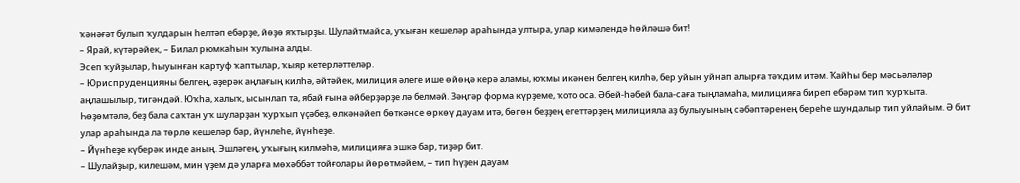ҡәнәғәт булып ҡулдарын һелтәп ебәрҙе, йөҙө яҡтырҙы. Шулайтмайса, уҡыған кешеләр араһында ултыра, улар кимәлендә һөйләшә бит!
– Ярай, күтәрәйек, – Билал рюмкаһын ҡулына алды.
Эсеп ҡуйҙылар, һыуынған картуф ҡаптылар, ҡыяр кетерләттеләр.
– Юриспруденцияны белгең, әҙерәк аңлағың килһә, әйтәйек, милиция әлеге ише өйөңә керә аламы, юҡмы икәнен белгең килһә, бер уйын уйнап алырға тәҡдим итәм. Ҡайһы бер мәсьәләләр аңлашылыр, тигәндәй. Юҡһа, халыҡ, ысынлап та, ябай ғына әйберҙәрҙе лә белмәй. Зәңгәр форма күрҙеме, ҡото оса. Әбей-һәбей бала-саға тыңламаһа, милицияға биреп ебәрәм тип ҡурҡыта. Һөҙөмтәлә, беҙ бала саҡтан уҡ шуларҙан ҡурҡып үҫәбеҙ, өлкәнәйеп бөткәнсе өркөү дауам итә, бөгөн беҙҙең егеттәрҙең милицияла аҙ булыуының сәбәптәренең береһе шундалыр тип уйлайым. Ә бит улар араһында ла төрлө кешеләр бар, йүнлеһе, йүнһеҙе.
– Йүнһеҙе күберәк инде аның. Эшләгең, уҡығың килмәһә, милицияға эшкә бар, тиҙәр бит.
– Шулайҙыр, килешәм, мин үҙем дә уларға мөхәббәт тойғолары йөрөтмәйем, – тип һүҙен дауам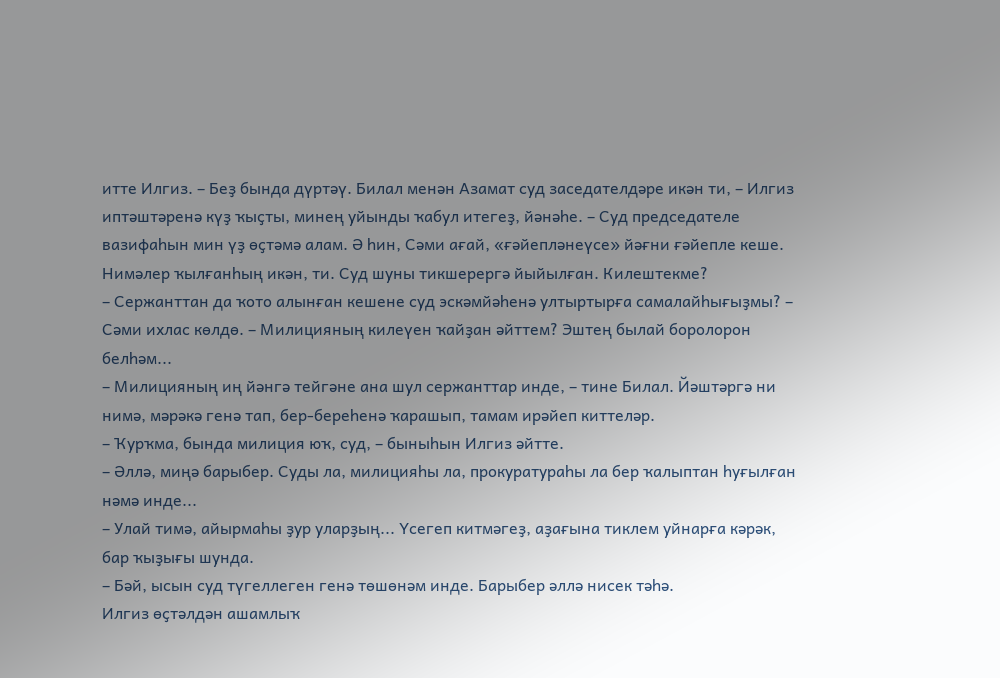итте Илгиз. – Беҙ бында дүртәү. Билал менән Азамат суд заседателдәре икән ти, – Илгиз иптәштәренә күҙ ҡыҫты, минең уйынды ҡабул итегеҙ, йәнәһе. – Суд председателе вазифаһын мин үҙ өҫтәмә алам. Ә һин, Сәми ағай, «ғәйепләнеүсе» йәғни ғәйепле кеше. Нимәлер ҡылғанһың икән, ти. Суд шуны тикшерергә йыйылған. Килештекме?
– Сержанттан да ҡото алынған кешене суд эскәмйәһенә ултыртырға самалайһығыҙмы? – Сәми ихлас көлдө. – Милицияның килеүен ҡайҙан әйттем? Эштең былай боролорон белһәм...
– Милицияның иң йәнгә тейгәне ана шул сержанттар инде, – тине Билал. Йәштәргә ни нимә, мәрәкә генә тап, бер-береһенә ҡарашып, тамам ирәйеп киттеләр.
– Ҡурҡма, бында милиция юҡ, суд, – быныһын Илгиз әйтте.
– Әллә, миңә барыбер. Суды ла, милицияһы ла, прокуратураһы ла бер ҡалыптан һуғылған нәмә инде...
– Улай тимә, айырмаһы ҙур уларҙың... Үсегеп китмәгеҙ, аҙағына тиклем уйнарға кәрәк, бар ҡыҙығы шунда.
– Бәй, ысын суд түгеллеген генә төшөнәм инде. Барыбер әллә нисек тәһә.
Илгиз өҫтәлдән ашамлыҡ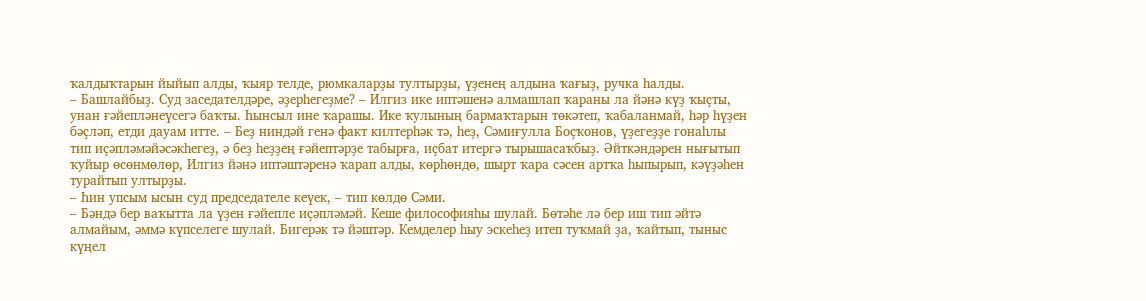ҡалдыҡтарын йыйып алды, ҡыяр телде, рюмкаларҙы тултырҙы, үҙенең алдына ҡағыҙ, ручка һалды.
– Башлайбыҙ. Суд заседателдәре, әҙерһегеҙме? – Илгиз ике иптәшенә алмашлап ҡараны ла йәнә күҙ ҡыҫты, унан ғәйепләнеүсегә баҡты. Һынсыл ине ҡарашы. Ике ҡулының бармаҡтарын төкәтеп, ҡабаланмай, һәр һүҙен бәҫләп, етди дауам итте. – Беҙ ниндәй генә факт килтерһәк тә, һеҙ, Сәмиғулла Боҫҡонов, үҙегеҙҙе гонаһлы тип иҫәпләмәйәсәкһегеҙ, ә беҙ һеҙҙең ғәйептәрҙе табырға, иҫбат итергә тырышасаҡбыҙ. Әйткәндәрен нығытып ҡуйыр өсөнмөлөр, Илгиз йәнә иптәштәренә ҡарап алды, көрһөндө, шырт ҡара сәсен артҡа һыпырып, кәүҙәһен турайтып ултырҙы.
– Һин упсым ысын суд председателе кеүек, – тип көлдө Сәми.
– Бәндә бер ваҡытта ла үҙен ғәйепле иҫәпләмәй. Кеше философияһы шулай. Бөтәһе лә бер иш тип әйтә алмайым, әммә күпселеге шулай. Бигерәк тә йәштәр. Кемделер һыу эскеһеҙ итеп туҡмай ҙа, ҡайтып, тыныс күңел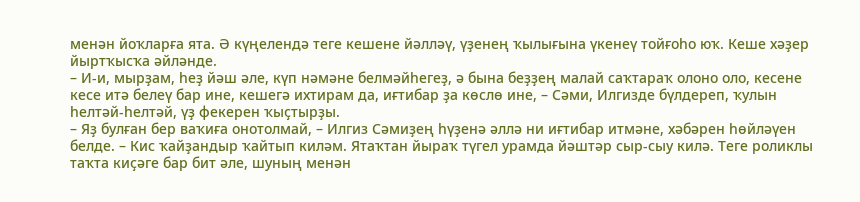менән йоҡларға ята. Ә күңелендә теге кешене йәлләү, үҙенең ҡылығына үкенеү тойғоһо юҡ. Кеше хәҙер йыртҡысҡа әйләнде.
– И-и, мырҙам, һеҙ йәш әле, күп нәмәне белмәйһегеҙ, ә бына беҙҙең малай саҡтараҡ олоно оло, кесене кесе итә белеү бар ине, кешегә ихтирам да, иғтибар ҙа көслө ине, – Сәми, Илгизде бүлдереп, ҡулын һелтәй-һелтәй, үҙ фекерен ҡыҫтырҙы.
– Яҙ булған бер ваҡиға онотолмай, – Илгиз Сәмиҙең һүҙенә әллә ни иғтибар итмәне, хәбәрен һөйләүен белде. – Кис ҡайҙандыр ҡайтып киләм. Ятаҡтан йыраҡ түгел урамда йәштәр сыр-сыу килә. Теге роликлы таҡта киҫәге бар бит әле, шуның менән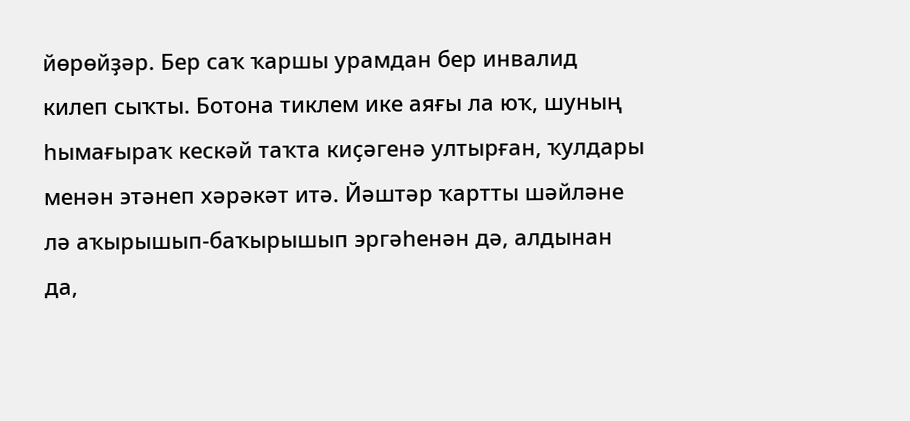йөрөйҙәр. Бер саҡ ҡаршы урамдан бер инвалид килеп сыҡты. Ботона тиклем ике аяғы ла юҡ, шуның һымағыраҡ кескәй таҡта киҫәгенә ултырған, ҡулдары менән этәнеп хәрәкәт итә. Йәштәр ҡартты шәйләне лә аҡырышып-баҡырышып эргәһенән дә, алдынан да,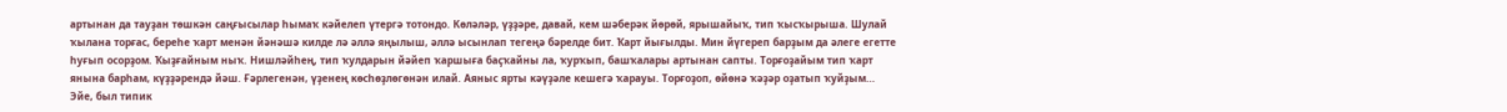артынан да тауҙан төшкән саңғысылар һымаҡ кәйелеп үтергә тотондо. Көләләр, үҙҙәре, давай, кем шәберәк йөрөй, ярышайыҡ, тип ҡысҡырыша. Шулай ҡылана торғас, береһе ҡарт менән йәнәшә килде лә әллә яңылыш, әллә ысынлап тегеңә бәрелде бит. Ҡарт йығылды. Мин йүгереп барҙым да әлеге егетте һуғып осорҙом. Ҡыҙғайным ныҡ. Нишләйһең, тип ҡулдарын йәйеп ҡаршыға баҫҡайны ла, ҡурҡып, башҡалары артынан сапты. Торғоҙайым тип ҡарт янына барһам, күҙҙәрендә йәш. Ғәрлегенән, үҙенең көсһөҙлөгөнән илай. Аяныс ярты кәүҙәле кешегә ҡарауы. Торғоҙоп, өйөнә ҡәҙәр оҙатып ҡуйҙым... Эйе, был типик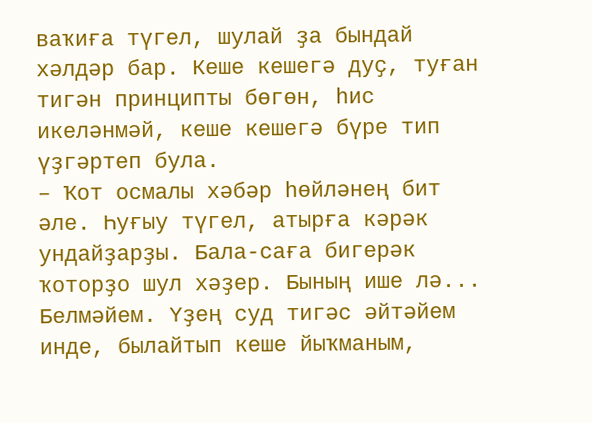ваҡиға түгел, шулай ҙа бындай хәлдәр бар. Кеше кешегә дуҫ, туған тигән принципты бөгөн, һис икеләнмәй, кеше кешегә бүре тип үҙгәртеп була.
– Ҡот осмалы хәбәр һөйләнең бит әле. Һуғыу түгел, атырға кәрәк ундайҙарҙы. Бала-саға бигерәк ҡоторҙо шул хәҙер. Бының ише лә... Белмәйем. Үҙең суд тигәс әйтәйем инде, былайтып кеше йыҡманым,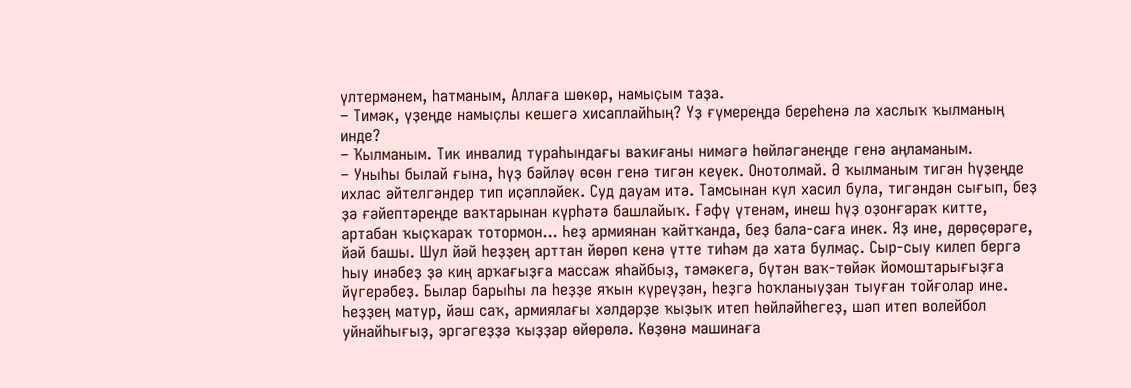үлтермәнем, һатманым, Аллаға шөкөр, намыҫым таҙа.
– Тимәк, үҙеңде намыҫлы кешегә хисаплайһың? Үҙ ғүмереңдә береһенә лә хаслыҡ ҡылманың инде?
– Ҡылманым. Тик инвалид тураһындағы ваҡиғаны нимәгә һөйләгәнеңде генә аңламаным.
– Уныһы былай ғына, һүҙ бәйләү өсөн генә тигән кеүек. Онотолмай. Ә ҡылманым тигән һүҙеңде ихлас әйтелгәндер тип иҫәпләйек. Суд дауам итә. Тамсынан күл хасил була, тигәндән сығып, беҙ ҙә ғәйептәреңде ваҡтарынан күрһәтә башлайыҡ. Ғәфү үтенәм, инеш һүҙ оҙонғараҡ китте, артабан ҡыҫҡараҡ тотормон... Һеҙ армиянан ҡайтҡанда, беҙ бала-саға инек. Яҙ ине, дөрөҫөрәге, йәй башы. Шул йәй һеҙҙең арттан йөрөп кенә үтте тиһәм дә хата булмаҫ. Сыр-сыу килеп бергә һыу инәбеҙ ҙә киң арҡағыҙға массаж яһайбыҙ, тәмәкегә, бүтән ваҡ-төйәк йомоштарығыҙға йүгерәбеҙ. Былар барыһы ла һеҙҙе яҡын күреүҙән, һеҙгә һоҡланыуҙан тыуған тойғолар ине. Һеҙҙең матур, йәш саҡ, армиялағы хәлдәрҙе ҡыҙыҡ итеп һөйләйһегеҙ, шәп итеп волейбол уйнайһығыҙ, эргәгеҙҙә ҡыҙҙар өйөрөлә. Көҙөнә машинаға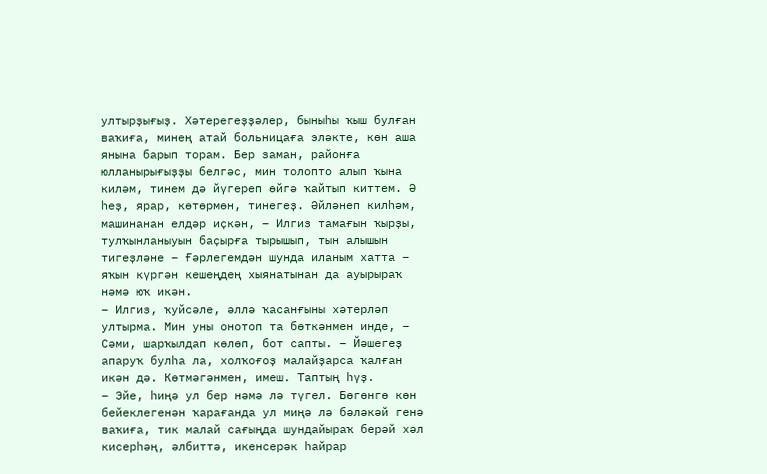ултырҙығыҙ. Хәтерегеҙҙәлер, быныһы ҡыш булған ваҡиға, минең атай больницаға эләкте, көн аша янына барып торам. Бер заман, районға юлланырығыҙҙы белгәс, мин толопто алып ҡына киләм, тинем дә йүгереп өйгә ҡайтып киттем. Ә һеҙ, ярар, көтөрмөн, тинегеҙ. Әйләнеп килһәм, машинанан елдәр иҫкән, – Илгиз тамағын ҡырҙы, тулҡынланыуын баҫырға тырышып, тын алышын тигеҙләне – Ғәрлегемдән шунда иланым хатта – яҡын күргән кешеңдең хыянатынан да ауырыраҡ нәмә юҡ икән.
– Илгиз, ҡуйсәле, әллә ҡасанғыны хәтерләп ултырма. Мин уны онотоп та бөткәнмен инде, – Сәми, шарҡылдап көлөп, бот сапты. – Йәшегеҙ апаруҡ булһа ла, холҡоғоҙ малайҙарса ҡалған икән дә. Көтмәгәнмен, имеш. Таптың һүҙ.
– Эйе, һиңә ул бер нәмә лә түгел. Бөгөнгө көн бейеклегенән ҡарағанда ул миңә лә бәләкәй генә ваҡиға, тик малай сағыңда шундайыраҡ берәй хәл кисерһәң, әлбиттә, икенсерәк һайрар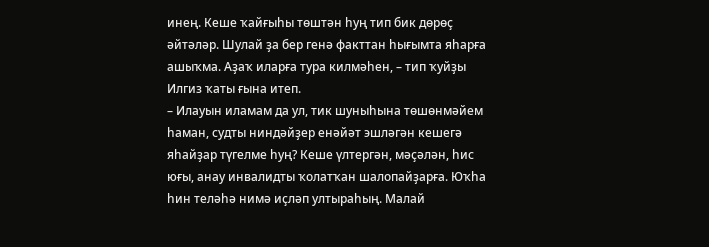инең. Кеше ҡайғыһы төштән һуң тип бик дөрөҫ әйтәләр. Шулай ҙа бер генә факттан һығымта яһарға ашыҡма. Аҙаҡ иларға тура килмәһен, – тип ҡуйҙы Илгиз ҡаты ғына итеп.
– Илауын иламам да ул, тик шуныһына төшөнмәйем һаман, судты ниндәйҙер енәйәт эшләгән кешегә яһайҙар түгелме һуң? Кеше үлтергән, мәҫәлән, һис юғы, анау инвалидты ҡолатҡан шалопайҙарға. Юҡһа һин теләһә нимә иҫләп ултыраһың. Малай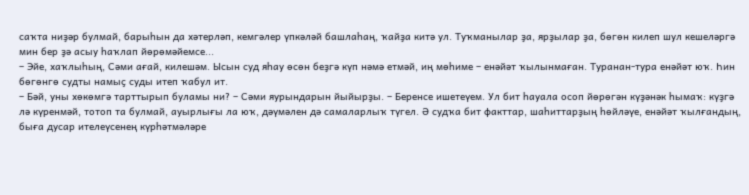саҡта ниҙәр булмай, барыһын да хәтерләп, кемгәлер үпкәләй башлаһаң, ҡайҙа китә ул. Туҡманылар ҙа, ярҙылар ҙа, бөгөн килеп шул кешеләргә мин бер ҙә асыу һаҡлап йөрөмәйемсе...
– Эйе, хаҡлыһың, Сәми ағай, килешәм. Ысын суд яһау өсөн беҙгә күп нәмә етмәй, иң мөһиме – енәйәт ҡылынмаған. Туранан-тура енәйәт юҡ. Һин бөгөнгө судты намыҫ суды итеп ҡабул ит.
– Бәй, уны хөкөмгә тарттырып буламы ни? – Сәми яурындарын йыйырҙы. – Беренсе ишетеүем. Ул бит һауала осоп йөрөгән күҙәнәк һымаҡ: күҙгә лә күренмәй, тотоп та булмай, ауырлығы ла юҡ, дәүмәлен дә самаларлыҡ түгел. Ә судҡа бит факттар, шаһиттарҙың һөйләүе, енәйәт ҡылғандың, быға дусар ителеүсенең күрһәтмәләре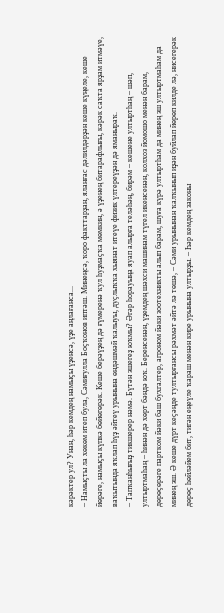кәрәктер ул? Унан, һәр кемдең намыҫы үҙенсә, үҙе аңлағанса...
– Намыҫты ла хөкөм итеп була, Сәмиғулла Боҫҡонов иптәш. Минеңсә, ҡоро факттарҙан, яланғас дәлилдәрҙән кеше күңеле, кеше йөрәге, намыҫы күпкә бөйөгөрәк. Кеше берәүҙең дә ғүмеренә ҡул һуҙмаҫҡа мөмкин, ә үҙенең битарафлығы, кәрәк саҡта ярҙам итмәүе, ваҡытында яҡлап һүҙ әйтеү урынына өндәшмәй ҡалыуы, дуҫлыҡҡа хыянат итеүе физик үлтереүҙән дә яманыраҡ.
– Тапҡанһығыҙ тикшерер нәмә. Бүтән эшегеҙ юҡмы? Әгәр һорауыңа яуап алырға теләһәң, бирәм – кешене ултыртһаң – шәп, ултыртмаһаң – һинән дә хөрт бәндә юҡ. Беренсенән, үҙемдең шәхси машинам түгел икенсенән, колхоз йомошо менән барам, дөрөҫөрәге партком йәки баш бухгалтер, агроном йәки зоотехникты алып барам, шуға күрә ултыртһам да минең эш ултыртмаһам да минең эш. Ә кеше дүрт кеҫәңде тултырғансы рәхмәт әйтә лә төшә, – Сәми урынынан ҡалҡынып иҙән буйлап йөрөп килде лә, нисегерәк дөрөҫ һөйләйем бит, тигән еңеүле ҡараш менән кире урынына ултырҙы. – Һәр кемдең законы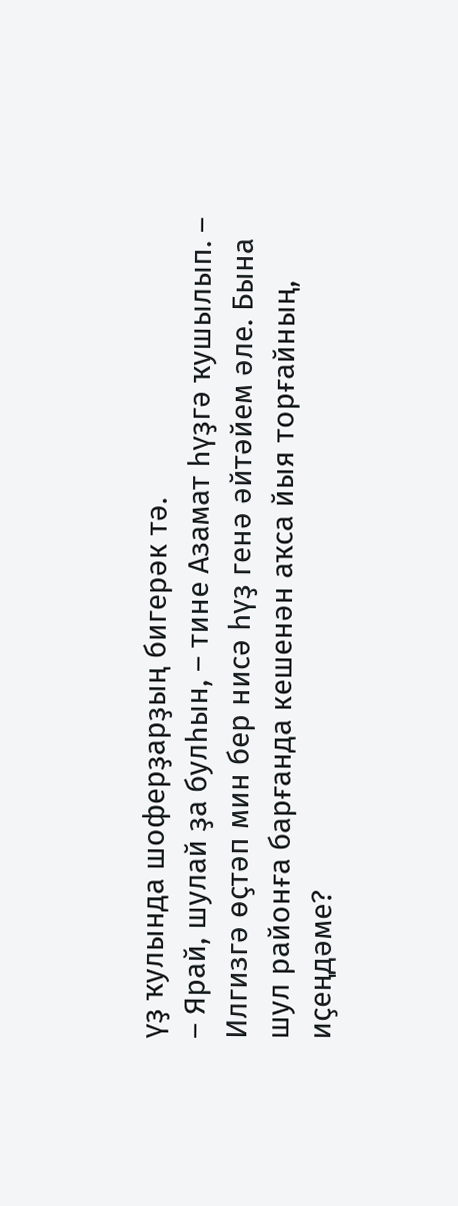үҙ ҡулында шоферҙарҙың бигерәк тә.
– Ярай, шулай ҙа булһын, – тине Азамат һүҙгә ҡушылып. – Илгизгә өҫтәп мин бер нисә һүҙ генә әйтәйем әле. Бына шул районға барғанда кешенән аҡса йыя торғайның, иҫеңдәме?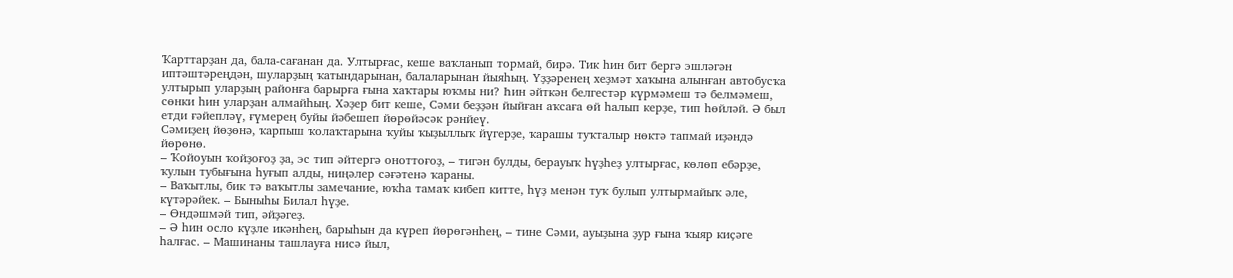Ҡарттарҙан да, бала-сағанан да. Ултырғас, кеше ваҡланып тормай, бирә. Тик һин бит бергә эшләгән иптәштәреңдән, шуларҙың ҡатындарынан, балаларынан йыяһың. Үҙҙәренең хеҙмәт хаҡына алынған автобусҡа ултырып уларҙың районға барырға ғына хаҡтары юҡмы ни? Һин әйткән белгестәр күрмәмеш тә белмәмеш, сөнки һин уларҙан алмайһың. Хәҙер бит кеше, Сәми беҙҙән йыйған аҡсаға өй һалып керҙе, тип һөйләй. Ә был етди ғәйепләү, ғүмерең буйы йәбешеп йөрөйәсәк рәнйеү.
Сәмиҙең йөҙөнә, ҡарпыш ҡолаҡтарына ҡуйы ҡыҙыллыҡ йүгерҙе, ҡарашы туҡталыр нөктә тапмай иҙәндә йөрөнө.
– Ҡойоуын ҡойҙоғоҙ ҙа, эс тип әйтергә оноттоғоҙ, – тигән булды, берауыҡ һүҙһеҙ ултырғас, көлөп ебәрҙе, ҡулын тубығына һуғып алды, ниңәлер сәғәтенә ҡараны.
– Ваҡытлы, бик тә ваҡытлы замечание, юҡһа тамаҡ кибеп китте, һүҙ менән туҡ булып ултырмайыҡ әле, күтәрәйек. – Быныһы Билал һүҙе.
– Өндәшмәй тип, әйҙәгеҙ.
– Ә һин осло күҙле икәнһең, барыһын да күреп йөрөгәнһең, – тине Сәми, ауыҙына ҙур ғына ҡыяр киҫәге һалғас. – Машинаны ташлауға нисә йыл,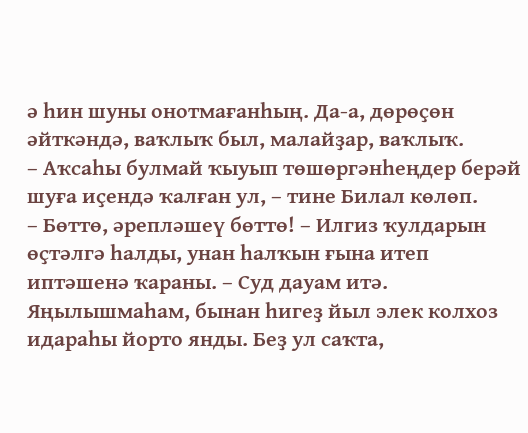ә һин шуны онотмағанһың. Да-а, дөрөҫөн әйткәндә, ваҡлыҡ был, малайҙар, ваҡлыҡ.
– Аҡсаһы булмай ҡыуып төшөргәнһеңдер берәй шуға иҫендә ҡалған ул, – тине Билал көлөп.
– Бөттө, әрепләшеү бөттө! – Илгиз ҡулдарын өҫтәлгә һалды, унан һалҡын ғына итеп иптәшенә ҡараны. – Суд дауам итә. Яңылышмаһам, бынан һигеҙ йыл элек колхоз идараһы йорто янды. Беҙ ул саҡта,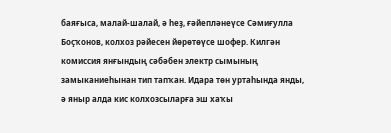баяғыса, малай-шалай, ә һеҙ, ғәйепләнеүсе Сәмиғулла Боҫҡонов, колхоз рәйесен йөрөтөүсе шофер. Килгән комиссия янғындың сәбәбен электр сымының замыканиеһынан тип тапҡан. Идара төн уртаһында янды, ә яныр алда кис колхозсыларға эш хаҡы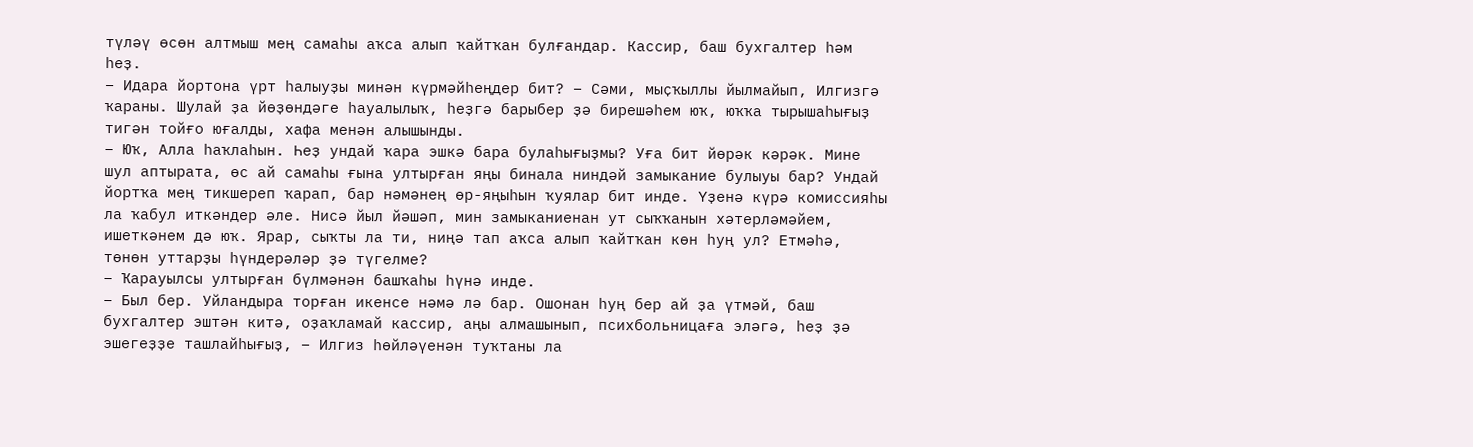түләү өсөн алтмыш мең самаһы аҡса алып ҡайтҡан булғандар. Кассир, баш бухгалтер һәм һеҙ.
– Идара йортона үрт һалыуҙы минән күрмәйһеңдер бит? – Сәми, мыҫҡыллы йылмайып, Илгизгә ҡараны. Шулай ҙа йөҙөндәге һауалылыҡ, һеҙгә барыбер ҙә бирешәһем юҡ, юҡҡа тырышаһығыҙ тигән тойғо юғалды, хафа менән алышынды.
– Юҡ, Алла һаҡлаһын. Һеҙ ундай ҡара эшкә бара булаһығыҙмы? Уға бит йөрәк кәрәк. Мине шул аптырата, өс ай самаһы ғына ултырған яңы бинала ниндәй замыкание булыуы бар? Ундай йортҡа мең тикшереп ҡарап, бар нәмәнең өр-яңыһын ҡуялар бит инде. Үҙенә күрә комиссияһы ла ҡабул иткәндер әле. Нисә йыл йәшәп, мин замыканиенан ут сыҡҡанын хәтерләмәйем, ишеткәнем дә юҡ. Ярар, сыҡты ла ти, ниңә тап аҡса алып ҡайтҡан көн һуң ул? Етмәһә, төнөн уттарҙы һүндерәләр ҙә түгелме?
– Ҡарауылсы ултырған бүлмәнән башҡаһы һүнә инде.
– Был бер. Уйландыра торған икенсе нәмә лә бар. Ошонан һуң бер ай ҙа үтмәй, баш бухгалтер эштән китә, оҙаҡламай кассир, аңы алмашынып, психбольницаға эләгә, һеҙ ҙә эшегеҙҙе ташлайһығыҙ, – Илгиз һөйләүенән туҡтаны ла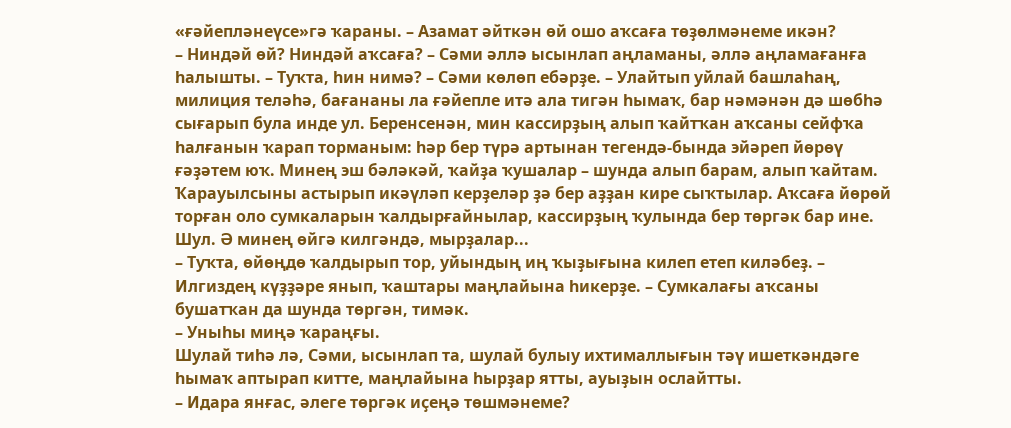«ғәйепләнеүсе»гә ҡараны. – Азамат әйткән өй ошо аҡсаға төҙөлмәнеме икән?
– Ниндәй өй? Ниндәй аҡсаға? – Сәми әллә ысынлап аңламаны, әллә аңламағанға һалышты. – Туҡта, һин нимә? – Сәми көлөп ебәрҙе. – Улайтып уйлай башлаһаң, милиция теләһә, бағананы ла ғәйепле итә ала тигән һымаҡ, бар нәмәнән дә шөбһә сығарып була инде ул. Беренсенән, мин кассирҙың алып ҡайтҡан аҡсаны сейфҡа һалғанын ҡарап торманым: һәр бер түрә артынан тегендә-бында эйәреп йөрөү ғәҙәтем юҡ. Минең эш бәләкәй, ҡайҙа ҡушалар – шунда алып барам, алып ҡайтам. Ҡарауылсыны астырып икәүләп керҙеләр ҙә бер аҙҙан кире сыҡтылар. Аҡсаға йөрөй торған оло сумкаларын ҡалдырғайнылар, кассирҙың ҡулында бер төргәк бар ине. Шул. Ә минең өйгә килгәндә, мырҙалар...
– Туҡта, өйөңдө ҡалдырып тор, уйындың иң ҡыҙығына килеп етеп киләбеҙ. – Илгиздең күҙҙәре янып, ҡаштары маңлайына һикерҙе. – Сумкалағы аҡсаны бушатҡан да шунда төргән, тимәк.
– Уныһы миңә ҡараңғы.
Шулай тиһә лә, Сәми, ысынлап та, шулай булыу ихтималлығын тәү ишеткәндәге һымаҡ аптырап китте, маңлайына һырҙар ятты, ауыҙын ослайтты.
– Идара янғас, әлеге төргәк иҫеңә төшмәнеме?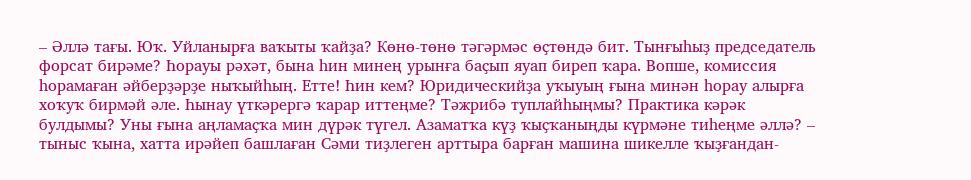– Әллә тағы. Юҡ. Уйланырға ваҡыты ҡайҙа? Көнө-төнө тәгәрмәс өҫтөндә бит. Тынғыһыҙ председатель форсат бирәме? Һорауы рәхәт, бына һин минең урынға баҫып яуап биреп ҡара. Вопше, комиссия һорамаған әйберҙәрҙе ныҡыйһың. Етте! Һин кем? Юридическийҙа уҡыуың ғына минән һорау алырға хоҡуҡ бирмәй әле. Һынау үткәрергә ҡарар иттеңме? Тәжрибә туплайһыңмы? Практика кәрәк булдымы? Уны ғына аңламаҫҡа мин дүрәк түгел. Азаматҡа күҙ ҡыҫҡаныңды күрмәне тиһеңме әллә? – тыныс ҡына, хатта ирәйеп башлаған Сәми тиҙлеген арттыра барған машина шикелле ҡыҙғандан-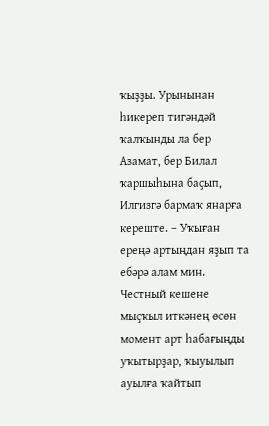ҡыҙҙы. Урынынан һикереп тигәндәй ҡалҡынды ла бер Азамат, бер Билал ҡаршыһына баҫып, Илгизгә бармаҡ янарға кереште. – Уҡыған ереңә артыңдан яҙып та ебәрә алам мин. Честный кешене мыҫҡыл иткәнең өсөн момент арт һабағыңды уҡытырҙар, ҡыуылып ауылға ҡайтып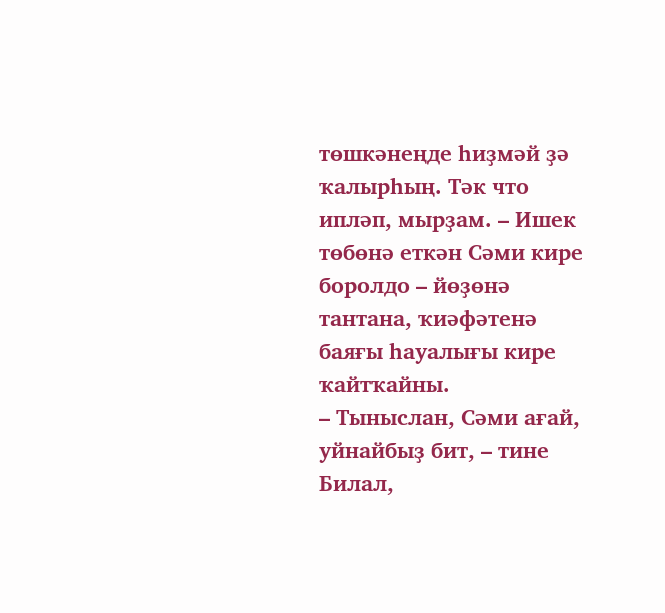төшкәнеңде һиҙмәй ҙә ҡалырһың. Тәк что ипләп, мырҙам. – Ишек төбөнә еткән Сәми кире боролдо – йөҙөнә тантана, ҡиәфәтенә баяғы һауалығы кире ҡайтҡайны.
– Тыныслан, Сәми ағай, уйнайбыҙ бит, – тине Билал,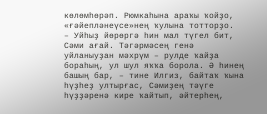көлөмһөрәп. Рюмкаһына араҡы ҡойҙо, «ғәйепләнеүсе»нең ҡулына тотторҙо.
– Уйһыҙ йөрөргә һин мал түгел бит, Сәми ағай. Тәгәрмәсең генә уйланыуҙан мәхрүм – рулде ҡайҙа бораһың, ул шул яҡҡа борола. Ә һинең башың бар, – тине Илгиз, байтаҡ ҡына һүҙһеҙ ултырғас, Сәмиҙең тәүге һүҙҙәренә кире ҡайтып, әйтерһең,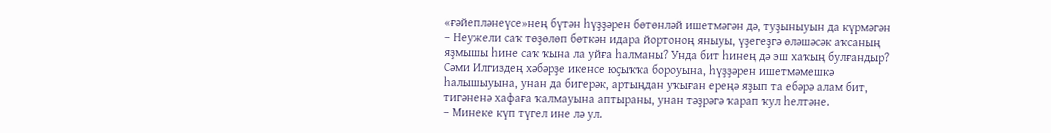«ғәйепләнеүсе»нең бүтән һүҙҙәрен бөтөнләй ишетмәгән дә, туҙыныуын да күрмәгән – Неужели саҡ төҙөлөп бөткән идара йортоноң яныуы, үҙегеҙгә өләшәсәк аҡсаның яҙмышы һине саҡ ҡына ла уйға һалманы? Унда бит һинең дә эш хаҡың булғандыр?
Сәми Илгиздең хәбәрҙе икенсе юҫыҡҡа бороуына, һүҙҙәрен ишетмәмешкә һалышыуына, унан да бигерәк, артыңдан уҡыған ереңә яҙып та ебәрә алам бит, тигәненә хафаға ҡалмауына аптыраны, унан тәҙрәгә ҡарап ҡул һелтәне.
– Минеке күп түгел ине лә ул.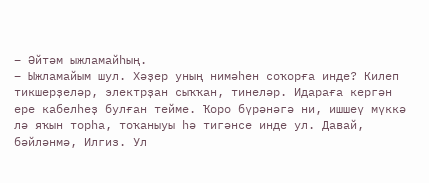– Әйтәм ыжламайһың.
– Ыжламайым шул. Хәҙер уның нимәһен соҡорға инде? Килеп тикшерҙеләр, электрҙан сыҡҡан, тинеләр. Идараға кергән ере кабелһеҙ булған тейме. Ҡоро бүрәнәгә ни, ишшеү мүккә лә яҡын торһа, тоҡаныуы һә тигәнсе инде ул. Давай, бәйләнмә, Илгиз. Ул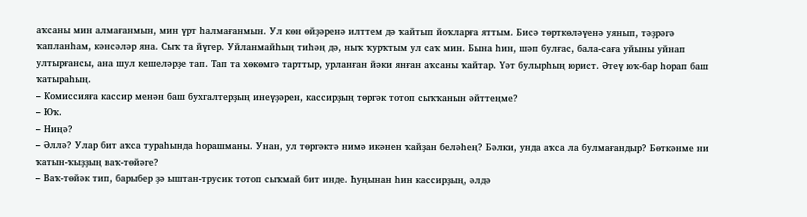аҡсаны мин алмағанмын, мин үрт һалмағанмын. Ул көн өйҙәренә илттем дә ҡайтып йоҡларға яттым. Бисә төрткөләүенә уянып, тәҙрәгә ҡапланһам, кәнсәләр яна. Сыҡ та йүгер. Уйланмайһың тиһәң дә, ныҡ ҡурҡтым ул саҡ мин. Бына һин, шәп булғас, бала-саға уйыны уйнап ултырғансы, ана шул кешеләрҙе тап. Тап та хөкөмгә тарттыр, урланған йәки янған аҡсаны ҡайтар. Үәт булырһың юрист. Әтеү юҡ-бар һорап баш ҡатыраһың.
– Комиссияға кассир менән баш бухгалтерҙың инеүҙәрен, кассирҙың төргәк тотоп сыҡҡанын әйттеңме?
– Юҡ.
– Ниңә?
– Әллә? Улар бит аҡса тураһында һорашманы. Унан, ул төргәктә нимә икәнен ҡайҙан беләһең? Бәлки, унда аҡса ла булмағандыр? Бөткәнме ни ҡатын-ҡыҙҙың ваҡ-төйәге?
– Ваҡ-төйәк тип, барыбер ҙә ыштан-трусик тотоп сыҡмай бит инде. Һуңынан һин кассирҙың, әлдә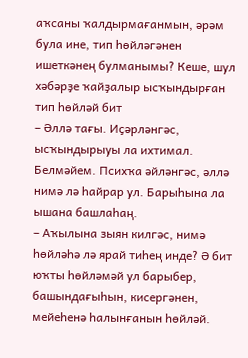аҡсаны ҡалдырмағанмын, әрәм була ине, тип һөйләгәнен ишеткәнең булманымы? Кеше, шул хәбәрҙе ҡайҙалыр ысҡындырған тип һөйләй бит
– Әллә тағы. Иҫәрләнгәс, ысҡындырыуы ла ихтимал. Белмәйем. Психҡа әйләнгәс, әллә нимә лә һайрар ул. Барыһына ла ышана башлаһаң.
– Аҡылына зыян килгәс, нимә һөйләһә лә ярай тиһең инде? Ә бит юҡты һөйләмәй ул барыбер, башындағыһын, кисергәнен, мейеһенә һалынғанын һөйләй.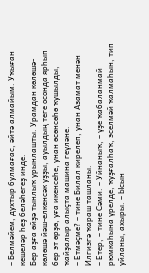– Белмәйем, духтыр булмағас, әйтә алмайым. Уҡыған кешеләр һеҙ беләһегеҙ инде.
Бер аҙға өйҙә тынлыҡ урынлашты. Урамдан көлөшә-көлөшә йәш-елкенсәк уҙҙы, ауылдың теге осонда ярһып бер эт өрҙө, уға икенсеһе, унан өсөнсөһө ҡушылды, ҡайҙалыр алыҫта машина геүләне.
– Етмәҫме? – тине Билал кирелеп, унан Азамат менән Илгизгә ҡараш ташланы.
– Етер, – тине Сәми. – Уйнаныҡ, – үҙе ҡабаланмай рюмкаһына үрелде, ҡуҙғалһаҡ, эселмәй ҡалмаһын, тип уйланы, ахыры. – Ысын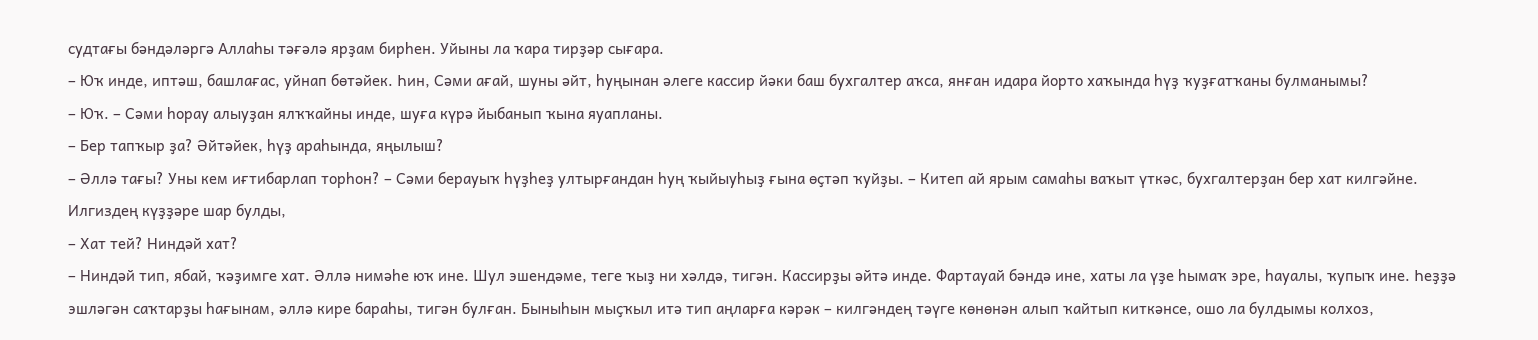судтағы бәндәләргә Аллаһы тәғәлә ярҙам бирһен. Уйыны ла ҡара тирҙәр сығара.
– Юҡ инде, иптәш, башлағас, уйнап бөтәйек. Һин, Сәми ағай, шуны әйт, һуңынан әлеге кассир йәки баш бухгалтер аҡса, янған идара йорто хаҡында һүҙ ҡуҙғатҡаны булманымы?
– Юҡ. – Сәми һорау алыуҙан ялҡҡайны инде, шуға күрә йыбанып ҡына яуапланы.
– Бер тапҡыр ҙа? Әйтәйек, һүҙ араһында, яңылыш?
– Әллә тағы? Уны кем иғтибарлап торһон? – Сәми берауыҡ һүҙһеҙ ултырғандан һуң ҡыйыуһыҙ ғына өҫтәп ҡуйҙы. – Китеп ай ярым самаһы ваҡыт үткәс, бухгалтерҙан бер хат килгәйне.
Илгиздең күҙҙәре шар булды,
– Хат тей? Ниндәй хат?
– Ниндәй тип, ябай, ҡәҙимге хат. Әллә нимәһе юҡ ине. Шул эшендәме, теге ҡыҙ ни хәлдә, тигән. Кассирҙы әйтә инде. Фартауай бәндә ине, хаты ла үҙе һымаҡ эре, һауалы, ҡупыҡ ине. Һеҙҙә эшләгән саҡтарҙы һағынам, әллә кире бараһы, тигән булған. Быныһын мыҫҡыл итә тип аңларға кәрәк – килгәндең тәүге көнөнән алып ҡайтып киткәнсе, ошо ла булдымы колхоз,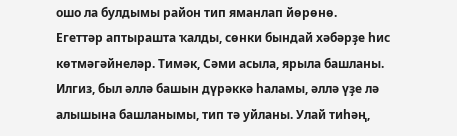ошо ла булдымы район тип яманлап йөрөнө.
Егеттәр аптырашта ҡалды, сөнки бындай хәбәрҙе һис көтмәгәйнеләр. Тимәк, Сәми асыла, ярыла башланы. Илгиз, был әллә башын дүрәккә һаламы, әллә үҙе лә алышына башланымы, тип тә уйланы. Улай тиһәң,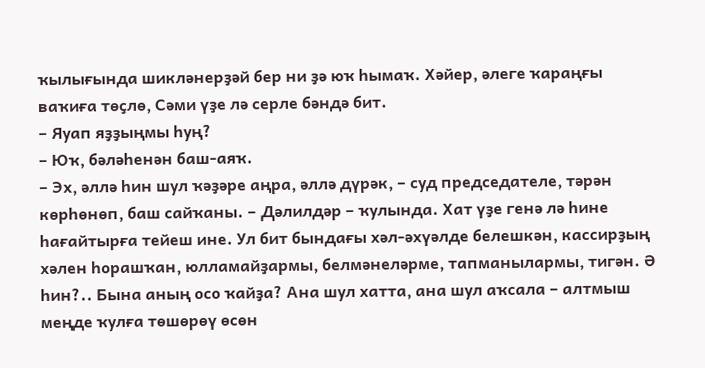ҡылығында шикләнерҙәй бер ни ҙә юҡ һымаҡ. Хәйер, әлеге ҡараңғы ваҡиға төҫлө, Сәми үҙе лә серле бәндә бит.
– Яуап яҙҙыңмы һуң?
– Юҡ, бәләһенән баш-аяҡ.
– Эх, әллә һин шул ҡәҙәре аңра, әллә дүрәк, – суд председателе, тәрән көрһөнөп, баш сайҡаны. – Дәлилдәр – ҡулында. Хат үҙе генә лә һине һағайтырға тейеш ине. Ул бит бындағы хәл-әхүәлде белешкән, кассирҙың хәлен һорашҡан, юлламайҙармы, белмәнеләрме, тапманылармы, тигән. Ә һин?.. Бына аның осо ҡайҙа? Ана шул хатта, ана шул аҡсала – алтмыш меңде ҡулға төшөрөү өсөн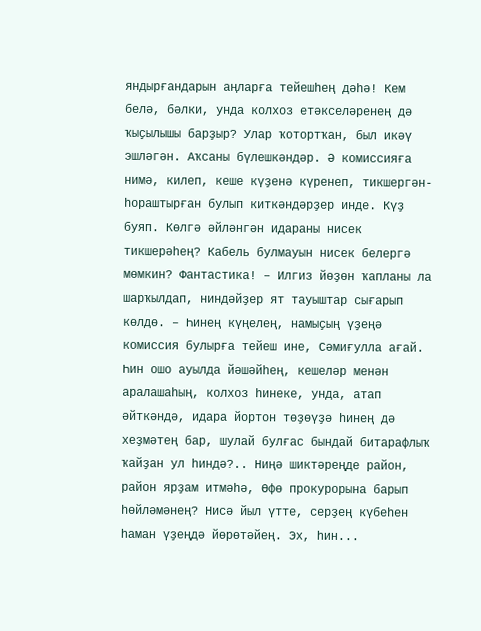яндырғандарын аңларға тейешһең дәһә! Кем белә, бәлки, унда колхоз етәкселәренең дә ҡыҫылышы барҙыр? Улар ҡотортҡан, был икәү эшләгән. Аҡсаны бүлешкәндәр. Ә комиссияға нимә, килеп, кеше күҙенә күренеп, тикшергән-һораштырған булып киткәндәрҙер инде. Күҙ буяп. Көлгә әйләнгән идараны нисек тикшерәһең? Кабель булмауын нисек белергә мөмкин? Фантастика! – Илгиз йөҙөн ҡапланы ла шарҡылдап, ниндәйҙер ят тауыштар сығарып көлдө. – Һинең күңелең, намыҫың үҙеңә комиссия булырға тейеш ине, Сәмиғулла ағай. Һин ошо ауылда йәшәйһең, кешеләр менән аралашаһың, колхоз һинеке, унда, атап әйткәндә, идара йортон төҙөүҙә һинең дә хеҙмәтең бар, шулай булғас бындай битарафлыҡ ҡайҙан ул һиндә?.. Ниңә шиктәреңде район, район ярҙам итмәһә, Өфө прокурорына барып һөйләмәнең? Нисә йыл үтте, серҙең күбеһен һаман үҙеңдә йөрөтәйең. Эх, һин...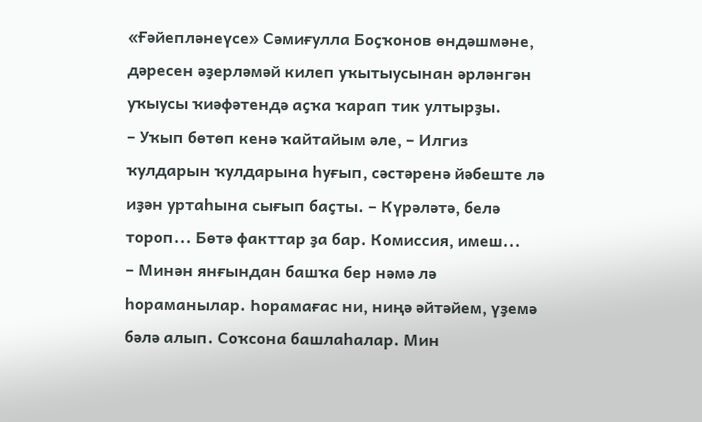«Ғәйепләнеүсе» Сәмиғулла Боҫҡонов өндәшмәне, дәресен әҙерләмәй килеп уҡытыусынан әрләнгән уҡыусы ҡиәфәтендә аҫҡа ҡарап тик ултырҙы.
– Уҡып бөтөп кенә ҡайтайым әле, – Илгиз ҡулдарын ҡулдарына һуғып, сәстәренә йәбеште лә иҙән уртаһына сығып баҫты. – Күрәләтә, белә тороп... Бөтә факттар ҙа бар. Комиссия, имеш...
– Минән янғындан башҡа бер нәмә лә һораманылар. Һорамағас ни, ниңә әйтәйем, үҙемә бәлә алып. Соҡсона башлаһалар. Мин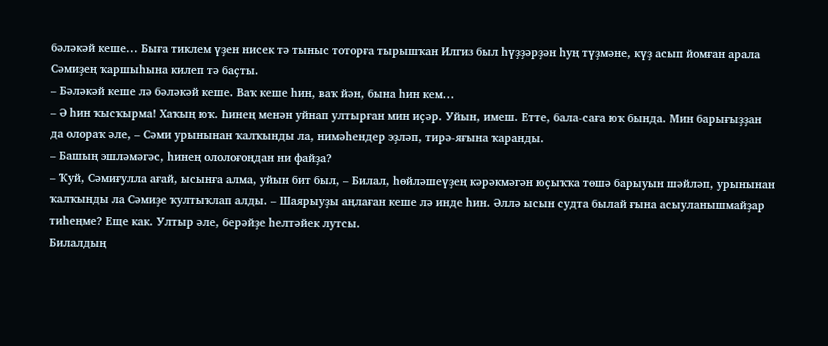бәләкәй кеше... Быға тиклем үҙен нисек тә тыныс тоторға тырышҡан Илгиз был һүҙҙәрҙән һуң түҙмәне, күҙ асып йомған арала Сәмиҙең ҡаршыһына килеп тә баҫты.
– Бәләкәй кеше лә бәләкәй кеше. Ваҡ кеше һин, ваҡ йән, бына һин кем...
– Ә һин ҡысҡырма! Хаҡың юҡ. Һинең менән уйнап ултырған мин иҫәр. Уйын, имеш. Етте, бала-саға юҡ бында. Мин барығыҙҙан да олораҡ әле, – Сәми урынынан ҡалҡынды ла, нимәһендер эҙләп, тирә-яғына ҡаранды.
– Башың эшләмәгәс, һинең ололоғоңдан ни файҙа?
– Ҡуй, Сәмиғулла ағай, ысынға алма, уйын бит был, – Билал, һөйләшеүҙең кәрәкмәгән юҫыҡҡа төшә барыуын шәйләп, урынынан ҡалҡынды ла Сәмиҙе ҡултыҡлап алды. – Шаярыуҙы аңлаған кеше лә инде һин. Әллә ысын судта былай ғына асыуланышмайҙар тиһеңме? Еще как. Ултыр әле, берәйҙе һелтәйек лутсы.
Билалдың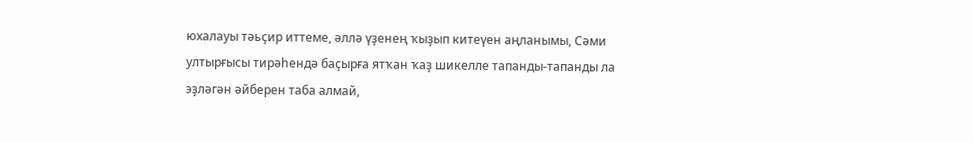юхалауы тәьҫир иттеме, әллә үҙенең ҡыҙып китеүен аңланымы, Сәми ултырғысы тирәһендә баҫырға ятҡан ҡаҙ шикелле тапанды-тапанды ла эҙләгән әйберен таба алмай,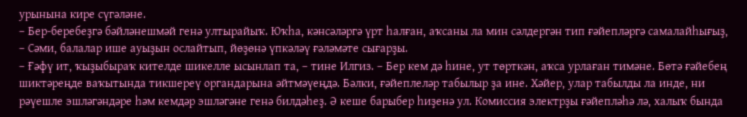урынына кире сүгәләне.
– Бер-беребеҙгә бәйләнешмәй генә ултырайыҡ. Юҡһа, кәнсәләргә үрт һалған, аҡсаны ла мин сәлдергән тип ғәйепләргә самалайһығыҙ, – Сәми, балалар ише ауыҙын ослайтып, йөҙөнә үпкәләү ғәләмәте сығарҙы.
– Ғәфү ит, ҡыҙыбыраҡ кителде шикелле ысынлап та, – тине Илгиз. – Бер кем дә һине, ут төрткән, аҡса урлаған тимәне. Бөтә ғәйебең шиктәреңде ваҡытында тикшереү органдарына әйтмәүеңдә. Бәлки, ғәйеплеләр табылыр ҙа ине. Хәйер, улар табылды ла инде, ни рәүешле эшләгәндәре һәм кемдәр эшләгәне генә билдәһеҙ. Ә кеше барыбер һиҙенә ул. Комиссия электрҙы ғәйепләһә лә, халыҡ бында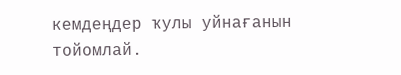кемдеңдер ҡулы уйнағанын тойомлай.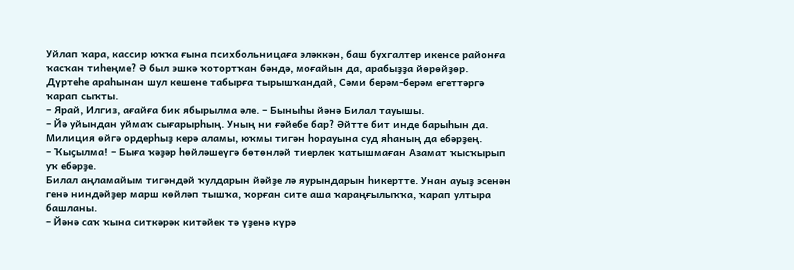Уйлап ҡара, кассир юҡҡа ғына психбольницаға эләккән, баш бухгалтер икенсе районға ҡасҡан тиһеңме? Ә был эшкә ҡотортҡан бәндә, моғайын да, арабыҙҙа йөрөйҙөр.
Дүртеһе араһынан шул кешене табырға тырышҡандай, Сәми берәм-берәм егеттәргә ҡарап сыҡты.
– Ярай, Илгиз, ағайға бик ябырылма әле. – Быныһы йәнә Билал тауышы.
– Йә уйындан уймаҡ сығарырһың. Уның ни ғәйебе бар? Әйтте бит инде барыһын да. Милиция өйгә ордерһыҙ керә аламы, юҡмы тигән һорауына суд яһаның да ебәрҙең.
– Ҡыҫылма! – Быға ҡәҙәр һөйләшеүгә бөтөнләй тиерлек ҡатышмаған Азамат ҡысҡырып уҡ ебәрҙе.
Билал аңламайым тигәндәй ҡулдарын йәйҙе лә яурындарын һикертте. Унан ауыҙ эсенән генә ниндәйҙер марш көйләп тышҡа, ҡорған сите аша ҡараңғылыҡҡа, ҡарап ултыра башланы.
– Йәнә саҡ ҡына ситкәрәк китәйек тә үҙенә күрә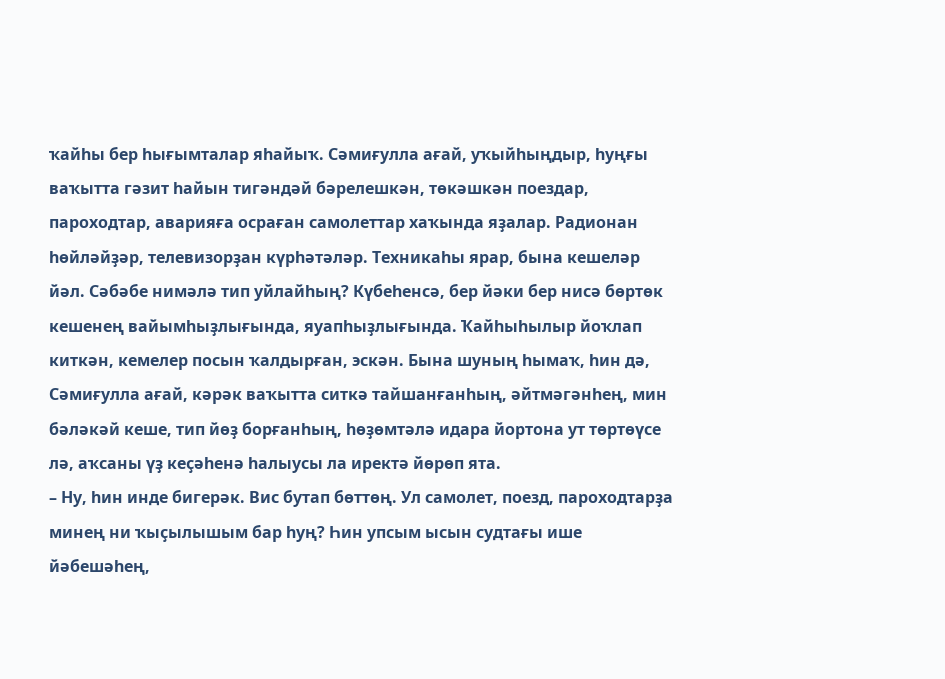ҡайһы бер һығымталар яһайыҡ. Сәмиғулла ағай, уҡыйһыңдыр, һуңғы ваҡытта гәзит һайын тигәндәй бәрелешкән, төкәшкән поездар, пароходтар, аварияға осраған самолеттар хаҡында яҙалар. Радионан һөйләйҙәр, телевизорҙан күрһәтәләр. Техникаһы ярар, бына кешеләр йәл. Сәбәбе нимәлә тип уйлайһың? Күбеһенсә, бер йәки бер нисә бөртөк кешенең вайымһыҙлығында, яуапһыҙлығында. Ҡайһыһылыр йоҡлап киткән, кемелер посын ҡалдырған, эскән. Бына шуның һымаҡ, һин дә, Сәмиғулла ағай, кәрәк ваҡытта ситкә тайшанғанһың, әйтмәгәнһең, мин бәләкәй кеше, тип йөҙ борғанһың, һөҙөмтәлә идара йортона ут төртөүсе лә, аҡсаны үҙ кеҫәһенә һалыусы ла иректә йөрөп ята.
– Ну, һин инде бигерәк. Вис бутап бөттөң. Ул самолет, поезд, пароходтарҙа минең ни ҡыҫылышым бар һуң? Һин упсым ысын судтағы ише йәбешәһең,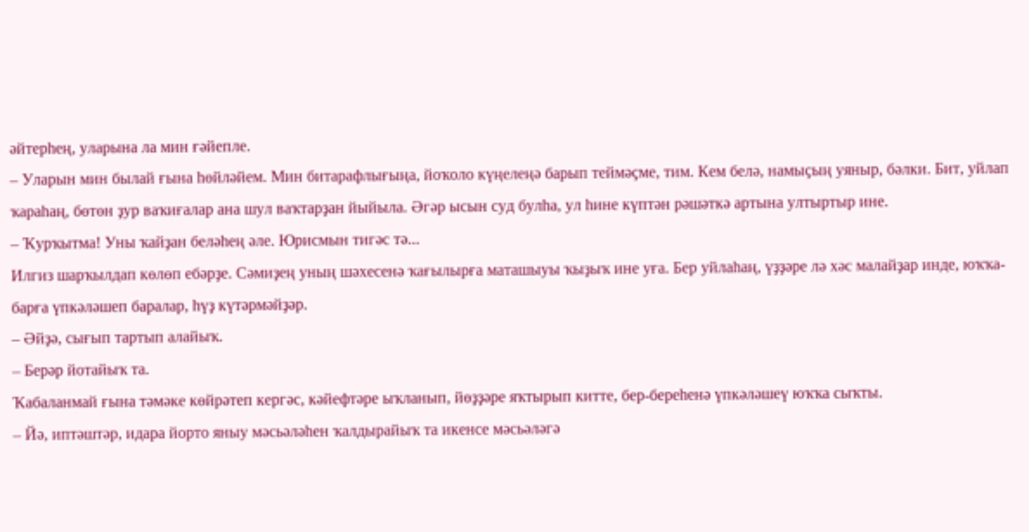әйтерһең, уларына ла мин ғәйепле.
– Уларын мин былай ғына һөйләйем. Мин битарафлығыңа, йоҡоло күңелеңә барып теймәҫме, тим. Кем белә, намыҫың уяныр, бәлки. Бит, уйлап ҡараһаң, бөтөн ҙур ваҡиғалар ана шул ваҡтарҙан йыйыла. Әгәр ысын суд булһа, ул һине күптән рәшәткә артына ултыртыр ине.
– Ҡурҡытма! Уны ҡайҙан беләһең әле. Юрисмын тигәс тә...
Илгиз шарҡылдап көлөп ебәрҙе. Сәмиҙең уның шәхесенә ҡағылырға маташыуы ҡыҙыҡ ине уға. Бер уйлаһаң, үҙҙәре лә хәс малайҙар инде, юҡҡа-барға үпкәләшеп баралар, һүҙ күтәрмәйҙәр.
– Әйҙә, сығып тартып алайыҡ.
– Берәр йотайыҡ та.
Ҡабаланмай ғына тәмәке көйрәтеп кергәс, кәйефтәре ыҡланып, йөҙҙәре яҡтырып китте, бер-береһенә үпкәләшеү юҡҡа сыҡты.
– Йә, иптәштәр, идара йорто яныу мәсьәләһен ҡалдырайыҡ та икенсе мәсьәләгә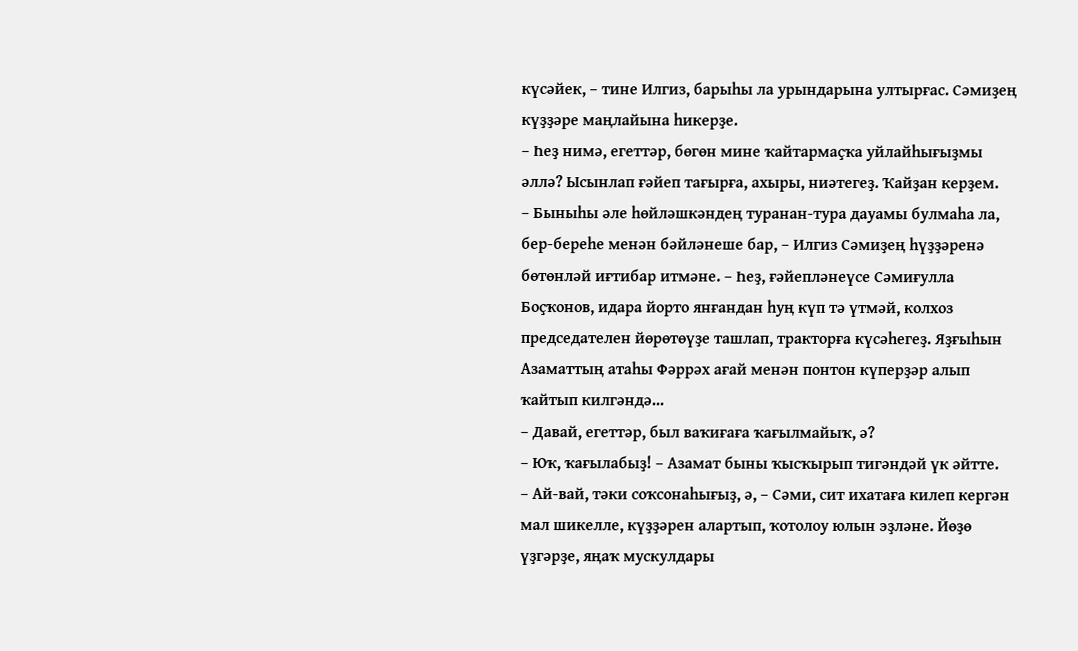күсәйек, – тине Илгиз, барыһы ла урындарына ултырғас. Сәмиҙең күҙҙәре маңлайына һикерҙе.
– Һеҙ нимә, егеттәр, бөгөн мине ҡайтармаҫҡа уйлайһығыҙмы әллә? Ысынлап ғәйеп тағырға, ахыры, ниәтегеҙ. Ҡайҙан керҙем.
– Быныһы әле һөйләшкәндең туранан-тура дауамы булмаһа ла, бер-береһе менән бәйләнеше бар, – Илгиз Сәмиҙең һүҙҙәренә бөтөнләй иғтибар итмәне. – Һеҙ, ғәйепләнеүсе Сәмиғулла Боҫҡонов, идара йорто янғандан һуң күп тә үтмәй, колхоз председателен йөрөтөүҙе ташлап, тракторға күсәһегеҙ. Яҙғыһын Азаматтың атаһы Фәррәх ағай менән понтон күперҙәр алып ҡайтып килгәндә...
– Давай, егеттәр, был ваҡиғаға ҡағылмайыҡ, ә?
– Юҡ, ҡағылабыҙ! – Азамат быны ҡысҡырып тигәндәй үк әйтте.
– Ай-вай, тәки соҡсонаһығыҙ, ә, – Сәми, сит ихатаға килеп кергән мал шикелле, күҙҙәрен алартып, ҡотолоу юлын эҙләне. Йөҙө үҙгәрҙе, яңаҡ мускулдары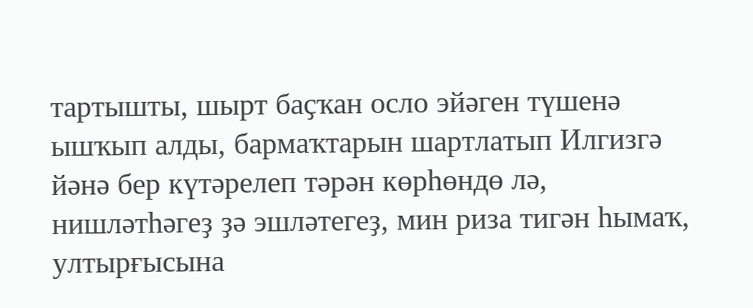тартышты, шырт баҫҡан осло эйәген түшенә ышҡып алды, бармаҡтарын шартлатып Илгизгә йәнә бер күтәрелеп тәрән көрһөндө лә, нишләтһәгеҙ ҙә эшләтегеҙ, мин риза тигән һымаҡ, ултырғысына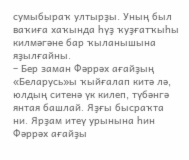сумыбыраҡ ултырҙы. Уның был ваҡиға хаҡында һүҙ ҡуҙғатҡыһы килмәгәне бар ҡыланышына яҙылғайны.
– Бер заман Фәррәх ағайҙың «Беларусь»ы ҡыйғалап китә лә, юлдың ситенә үк килеп, түбәнгә янтая башлай. Яҙғы бысраҡта ни. Ярҙам итеү урынына һин Фәррәх ағайҙы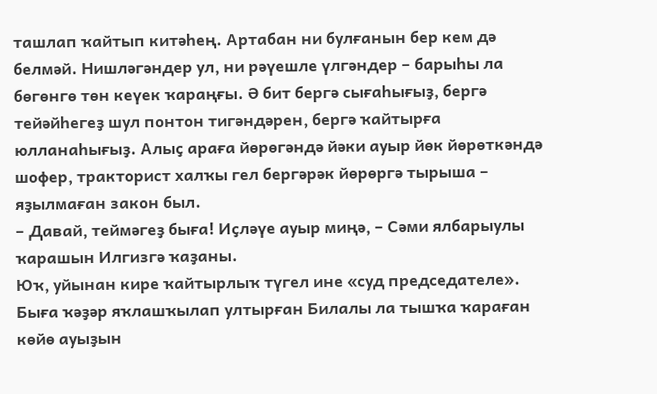ташлап ҡайтып китәһең. Артабан ни булғанын бер кем дә белмәй. Нишләгәндер ул, ни рәүешле үлгәндер – барыһы ла бөгөнгө төн кеүек ҡараңғы. Ә бит бергә сығаһығыҙ, бергә тейәйһегеҙ шул понтон тигәндәрен, бергә ҡайтырға юлланаһығыҙ. Алыҫ араға йөрөгәндә йәки ауыр йөк йөрөткәндә шофер, тракторист халҡы гел бергәрәк йөрөргә тырыша – яҙылмаған закон был.
– Давай, теймәгеҙ быға! Иҫләүе ауыр миңә, – Сәми ялбарыулы ҡарашын Илгизгә ҡаҙаны.
Юҡ, уйынан кире ҡайтырлыҡ түгел ине «суд председателе». Быға ҡәҙәр яҡлашҡылап ултырған Билалы ла тышҡа ҡараған көйө ауыҙын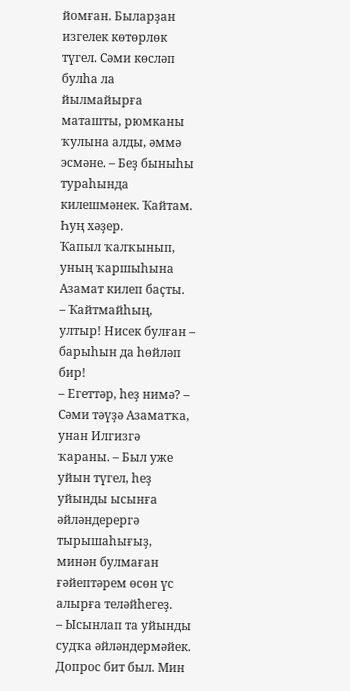йомған. Быларҙан изгелек көтөрлөк түгел. Сәми көсләп булһа ла йылмайырға маташты, рюмканы ҡулына алды, әммә эсмәне. – Беҙ быныһы тураһында килешмәнек. Ҡайтам. Һуң хәҙер.
Ҡапыл ҡалҡынып, уның ҡаршыһына Азамат килеп баҫты.
– Ҡайтмайһың, ултыр! Нисек булған – барыһын да һөйләп бир!
– Егеттәр, һеҙ нимә? – Сәми тәүҙә Азаматҡа, унан Илгизгә ҡараны. – Был уже уйын түгел, һеҙ уйынды ысынға әйләндерергә тырышаһығыҙ, минән булмаған ғәйептәрем өсөн үс алырға теләйһегеҙ.
– Ысынлап та уйынды судҡа әйләндермәйек. Допрос бит был. Мин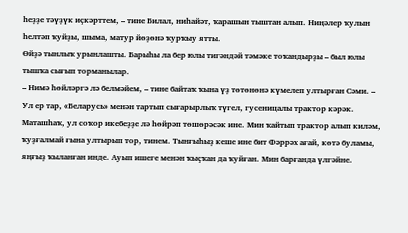һеҙҙе тәүҙүк иҫкәрттем, – тине Билал, ниһайәт, ҡарашын тыштан алып. Ниңәлер ҡулын һелтәп ҡуйҙы, шыма, матур йөҙөнә ҡурҡыу ятты.
Өйҙә тынлыҡ урынлашты. Барыһы ла бер юлы тигәндәй тәмәке тоҡандырҙы – был юлы тышҡа сығып торманылар.
– Нимә һөйләргә лә белмәйем, – тине байтаҡ ҡына үҙ төтөнөнә күмелеп ултырған Сәми. – Ул ер тар, «Беларусь» менән тартып сығарырлыҡ түгел, гусеницалы трактор кәрәк. Маташһаҡ, ул соҡор икебеҙҙе лә һөйрәп төшөрәсәк ине. Мин ҡайтып трактор алып киләм, ҡуҙғалмай ғына ултырып тор, тинем. Тынғыһыҙ кеше ине бит Фәррәх ағай, көтә буламы, яңғыҙ ҡыланған инде. Ауып ишеге менән ҡыҫҡан да ҡуйған. Мин барғанда үлгәйне.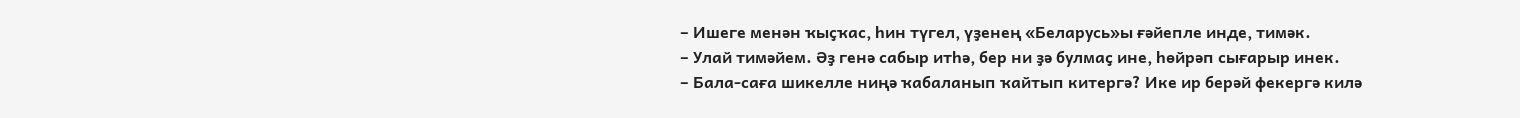– Ишеге менән ҡыҫҡас, һин түгел, үҙенең «Беларусь»ы ғәйепле инде, тимәк.
– Улай тимәйем. Әҙ генә сабыр итһә, бер ни ҙә булмаҫ ине, һөйрәп сығарыр инек.
– Бала-саға шикелле ниңә ҡабаланып ҡайтып китергә? Ике ир берәй фекергә килә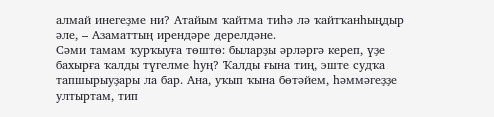алмай инегеҙме ни? Атайым ҡайтма тиһә лә ҡайтҡанһыңдыр әле, – Азаматтың ирендәре дерелдәне.
Сәми тамам ҡурҡыуға төштө: быларҙы әрләргә кереп, үҙе бахырға ҡалды түгелме һуң? Ҡалды ғына тиң, эште судҡа тапшырыуҙары ла бар. Ана, уҡып ҡына бөтәйем, һәммәгеҙҙе ултыртам, тип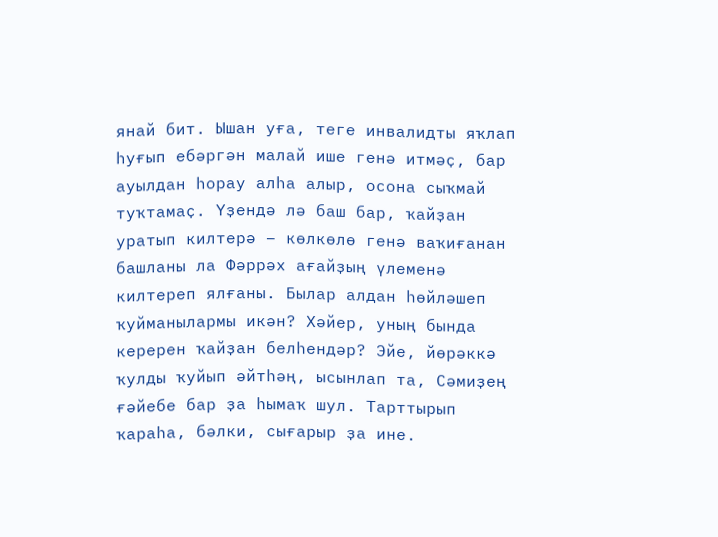янай бит. Ышан уға, теге инвалидты яҡлап һуғып ебәргән малай ише генә итмәҫ, бар ауылдан һорау алһа алыр, осона сыҡмай туҡтамаҫ. Үҙендә лә баш бар, ҡайҙан уратып килтерә – көлкөлө генә ваҡиғанан башланы ла Фәррәх ағайҙың үлеменә килтереп ялғаны. Былар алдан һөйләшеп ҡуйманылармы икән? Хәйер, уның бында керерен ҡайҙан белһендәр? Эйе, йөрәккә ҡулды ҡуйып әйтһәң, ысынлап та, Сәмиҙең ғәйебе бар ҙа һымаҡ шул. Тарттырып ҡараһа, бәлки, сығарыр ҙа ине.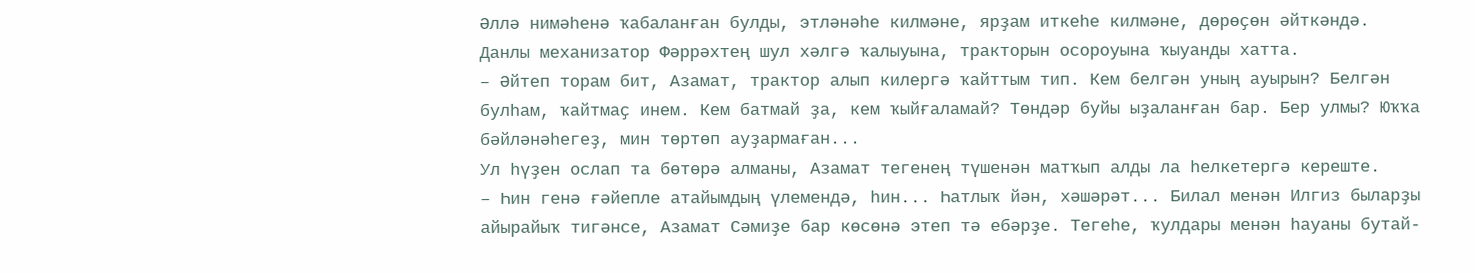Әллә нимәһенә ҡабаланған булды, этләнәһе килмәне, ярҙам иткеһе килмәне, дөрөҫөн әйткәндә. Данлы механизатор Фәррәхтең шул хәлгә ҡалыуына, тракторын осороуына ҡыуанды хатта.
– Әйтеп торам бит, Азамат, трактор алып килергә ҡайттым тип. Кем белгән уның ауырын? Белгән булһам, ҡайтмаҫ инем. Кем батмай ҙа, кем ҡыйғаламай? Төндәр буйы ыҙаланған бар. Бер улмы? Юҡҡа бәйләнәһегеҙ, мин төртөп ауҙармаған...
Ул һүҙен ослап та бөтөрә алманы, Азамат тегенең түшенән матҡып алды ла һелкетергә кереште.
– Һин генә ғәйепле атайымдың үлемендә, һин... Һатлыҡ йән, хәшәрәт... Билал менән Илгиз быларҙы айырайыҡ тигәнсе, Азамат Сәмиҙе бар көсөнә этеп тә ебәрҙе. Тегеһе, ҡулдары менән һауаны бутай-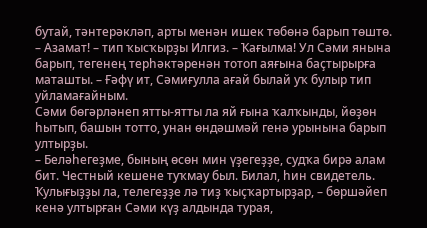бутай, тәнтерәкләп, арты менән ишек төбөнә барып төштө.
– Азамат! – тип ҡысҡырҙы Илгиз. – Ҡағылма! Ул Сәми янына барып, тегенең терһәктәренән тотоп аяғына баҫтырырға маташты. – Ғәфү ит, Сәмиғулла ағай былай уҡ булыр тип уйламағайным.
Сәми бөгәрләнеп ятты-ятты ла яй ғына ҡалҡынды, йөҙөн һытып, башын тотто, унан өндәшмәй генә урынына барып ултырҙы.
– Беләһегеҙме, бының өсөн мин үҙегеҙҙе, судҡа бирә алам бит. Честный кешене туҡмау был. Билал, һин свидетель. Ҡулығыҙҙы ла, телегеҙҙе лә тиҙ ҡыҫҡартырҙар, – бөршәйеп кенә ултырған Сәми күҙ алдында турая,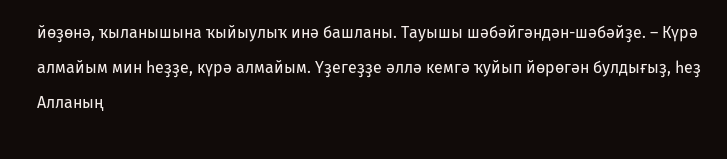йөҙөнә, ҡыланышына ҡыйыулыҡ инә башланы. Тауышы шәбәйгәндән-шәбәйҙе. – Күрә алмайым мин һеҙҙе, күрә алмайым. Үҙегеҙҙе әллә кемгә ҡуйып йөрөгән булдығыҙ, һеҙ Алланың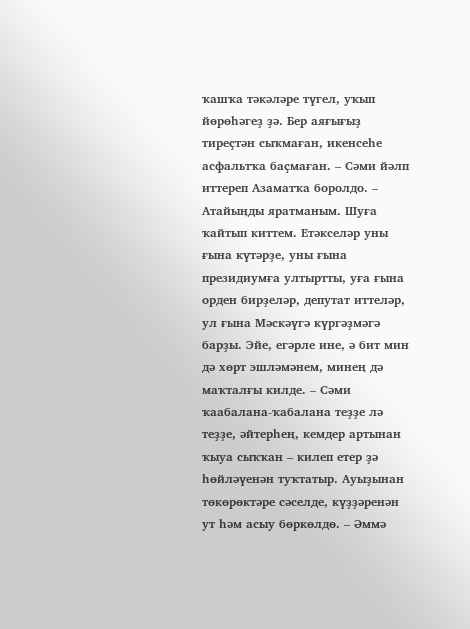ҡашҡа тәкәләре түгел, уҡып йөрөһәгеҙ ҙә. Бер аяғығыҙ тиреҫтән сыҡмаған, икенсеһе асфальтҡа баҫмаған. – Сәми йәлп иттереп Азаматҡа боролдо. – Атайыңды яратманым. Шуға ҡайтып киттем. Етәкселәр уны ғына күтәрҙе, уны ғына президиумға ултыртты, уға ғына орден бирҙеләр, депутат иттеләр, ул ғына Мәскәүгә күргәҙмәгә барҙы. Эйе, егәрле ине, ә бит мин дә хөрт эшләмәнем, минең дә маҡталғы килде. – Сәми ҡаабалана-ҡабалана теҙҙе лә теҙҙе, әйтерһең, кемдер артынан ҡыуа сыҡҡан – килеп етер ҙә һөйләүенән туҡтатыр. Ауыҙынан төкөрөктәре сәселде, күҙҙәренән ут һәм асыу бөркөлдө. – Әммә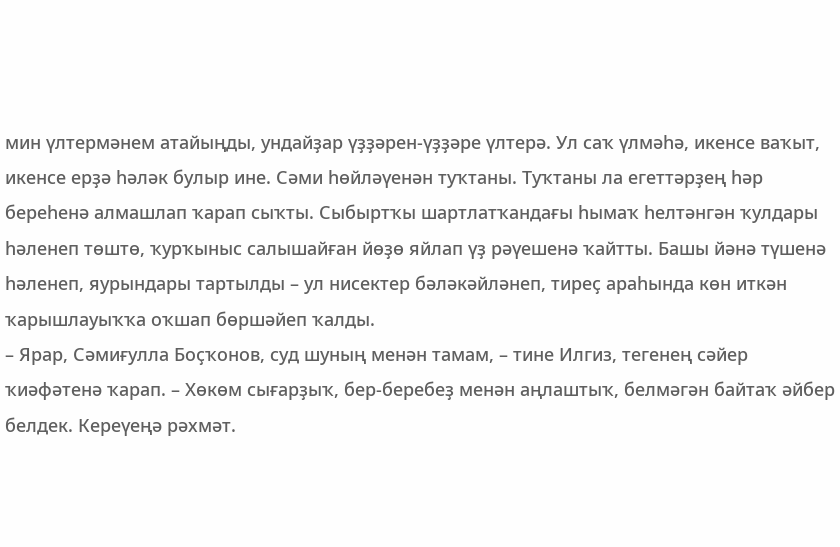мин үлтермәнем атайыңды, ундайҙар үҙҙәрен-үҙҙәре үлтерә. Ул саҡ үлмәһә, икенсе ваҡыт, икенсе ерҙә һәләк булыр ине. Сәми һөйләүенән туҡтаны. Туҡтаны ла егеттәрҙең һәр береһенә алмашлап ҡарап сыҡты. Сыбыртҡы шартлатҡандағы һымаҡ һелтәнгән ҡулдары һәленеп төштө, ҡурҡыныс салышайған йөҙө яйлап үҙ рәүешенә ҡайтты. Башы йәнә түшенә һәленеп, яурындары тартылды – ул нисектер бәләкәйләнеп, тиреҫ араһында көн иткән ҡарышлауыҡҡа оҡшап бөршәйеп ҡалды.
– Ярар, Сәмиғулла Боҫҡонов, суд шуның менән тамам, – тине Илгиз, тегенең сәйер ҡиәфәтенә ҡарап. – Хөкөм сығарҙыҡ, бер-беребеҙ менән аңлаштыҡ, белмәгән байтаҡ әйбер белдек. Кереүеңә рәхмәт.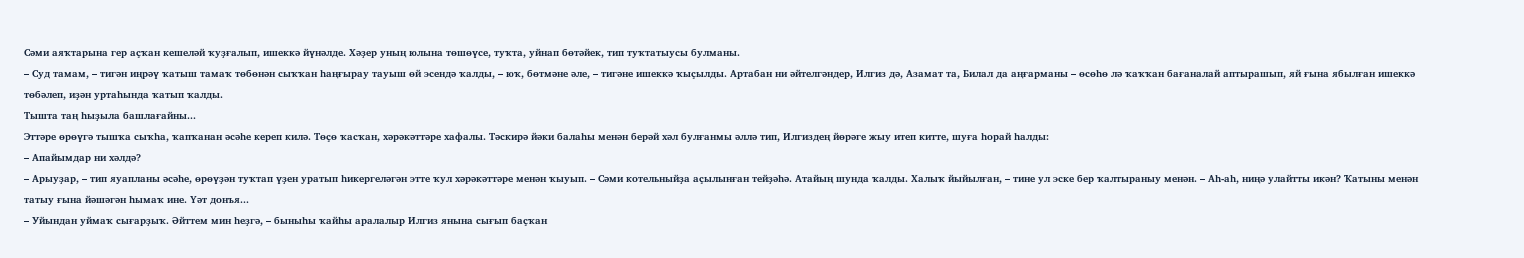Сәми аяҡтарына гер аҫҡан кешеләй ҡуҙғалып, ишеккә йүнәлде. Хәҙер уның юлына төшөүсе, туҡта, уйнап бөтәйек, тип туҡтатыусы булманы.
– Суд тамам, – тигән иңрәү ҡатыш тамаҡ төбөнән сыҡҡан һаңғырау тауыш өй эсендә ҡалды, – юҡ, бөтмәне әле, – тигәне ишеккә ҡыҫылды. Артабан ни әйтелгәндер, Илгиз дә, Азамат та, Билал да аңғарманы – өсөһө лә ҡаҡҡан бағаналай аптырашып, яй ғына ябылған ишеккә төбәлеп, иҙән уртаһында ҡатып ҡалды.
Тышта таң һыҙыла башлағайны...
Эттәре өрөүгә тышҡа сыҡһа, ҡапҡанан әсәһе кереп килә. Төҫө ҡасҡан, хәрәкәттәре хафалы. Тәскирә йәки балаһы менән берәй хәл булғанмы әллә тип, Илгиздең йөрәге жыу итеп китте, шуға һорай һалды:
– Апайымдар ни хәлдә?
– Арыуҙар, – тип яуапланы әсәһе, өрөүҙән туҡтап үҙен уратып һикергеләгән этте ҡул хәрәкәттәре менән ҡыуып. – Сәми котельныйҙа аҫылынған тейҙәһә. Атайың шунда ҡалды. Халыҡ йыйылған, – тине ул эске бер ҡалтыраныу менән. – Аһ-аһ, ниңә улайтты икән? Ҡатыны менән татыу ғына йәшәгән һымаҡ ине. Үәт донъя...
– Уйындан уймаҡ сығарҙыҡ. Әйттем мин һеҙгә, – быныһы ҡайһы аралалыр Илгиз янына сығып баҫҡан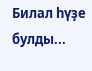Билал һүҙе булды...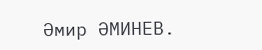Әмир ӘМИНЕВ.